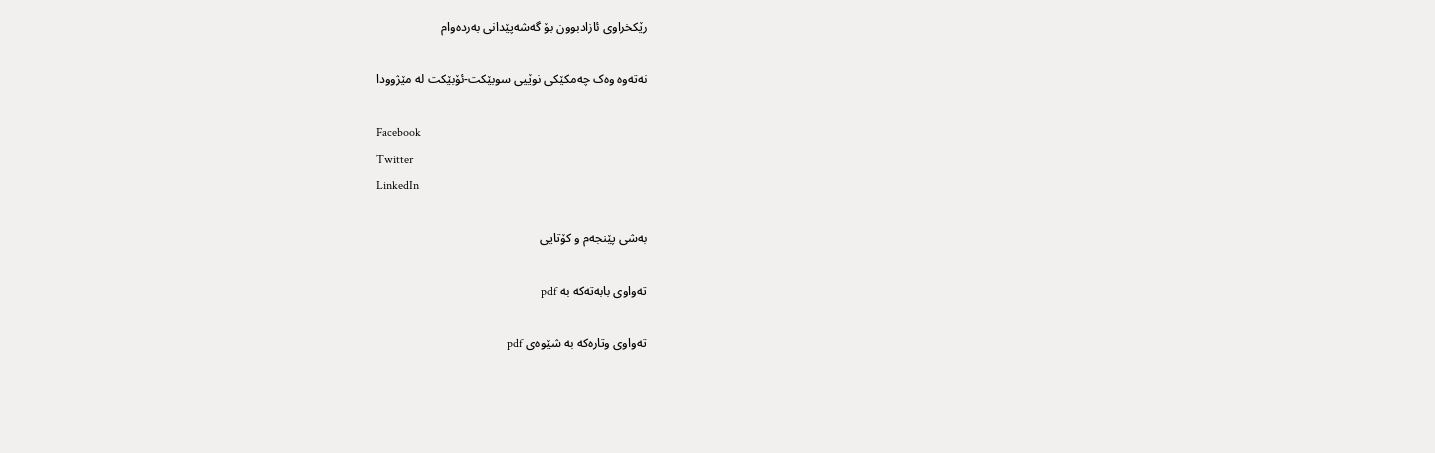رێکخراوی ئازادبوون بۆ گەشەپێدانی بەردەوام

نەتەوە وەک چەمکێکی نوێیی سوبێکت-ئۆبێکت لە مێژوودا

Facebook
Twitter
LinkedIn

بەشی پێنجەم و کۆتایی

تەواوی بابەتەکە بە pdf

تەواوی وتارەکە بە شێوەی pdf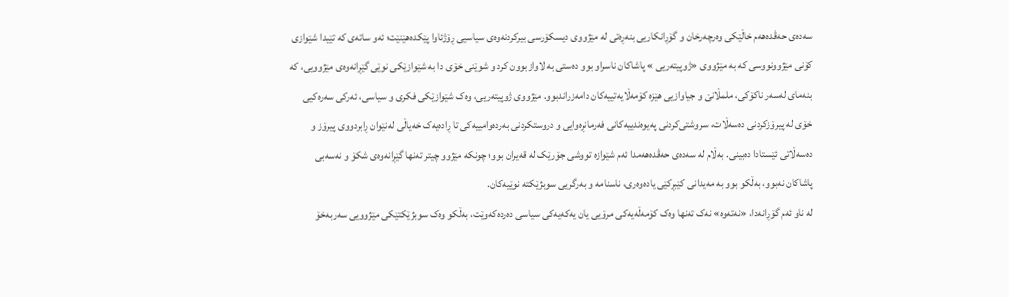سەدەی حەڤدەهەم خاڵێکی وەرچەرخان و گۆڕانکاریی بنەڕەتی لە مێژووی دیسکۆرسی بیرکردنەوەی سیاسیی ڕۆژئاوا پێکدەهێنێت؛ ئەو ساتەی کە تێیدا شێوازی کۆنی مێژوونووسی کە بە مێژووی «ژوپیتەریی » پاشاکان ناسراو بوو دەستی بە لاوازبوون کرد و شوێنی خۆی دا بە شێوازێکی نوێی گێڕانەوەی مێژوویی، کە بنەمای لەسەر ناکۆکی، ملمڵانێ و جیاوازیی هێزە کۆمەڵایەتییەکان دامەزراندبوو. مێژووی ژوپیتەریی، وەک شێوازێکی فکری و سیاسی، ئەرکی سەرەکیی خۆی لە پیرۆزکردنی دەسەڵات، سروشتی‌کردنی پەیوەندییەکانی فەرمانڕەوایی و دروستکردنی بەردەوامییەکی تا ڕادەیەک خەیاڵی لەنێوان ڕابردووی پیرۆز و دەسەڵاتی ئێستادا دەبینی. بەڵام لە سەدەی حەڤدەهەمدا ئەم شێوازە تووشی جۆرێک لە قەیران بوو؛ چونکە مێژوو چیتر تەنها گێڕانەوەی شکۆ و نەسەبی پاشاکان نەبوو، بەڵکو بوو بە مەیدانی کێبڕکێی یادەوەری، ناسنامە و بەرگریی سوبژێکتە نوێیەکان.
لە ناو ئەم گۆڕانەدا، «نەتەوە» نەک تەنها وەک کۆمەڵەیەکی مرۆیی یان یەکەیەکی سیاسی دەردەکەوێت، بەڵکو وەک سوبژێکتێکی مێژوویی سەربەخۆ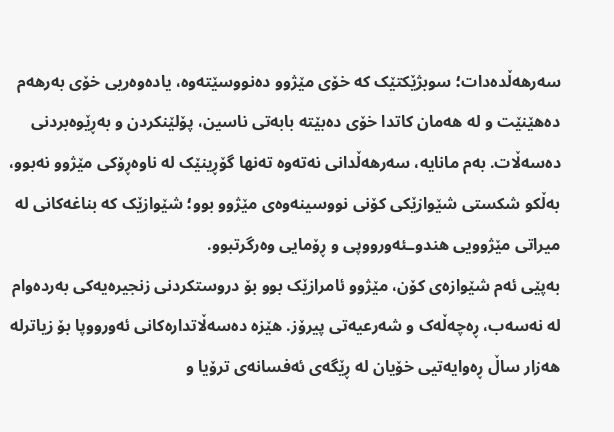سەرهەڵدەدات؛ سوبژێکتێک کە خۆی مێژوو دەنووسێتەوە، یادەوەریی خۆی بەرهەم دەهێنێت و لە هەمان کاتدا خۆی دەبێتە بابەتی ناسین، پۆلێنکردن و بەڕێوەبردنی دەسەڵات. بەم مانایە، سەرهەڵدانی نەتەوە تەنها گۆڕینێک لە ناوەڕۆکی مێژوو نەبوو، بەڵکو شکستی شێوازێکی کۆنی نووسینەوەی مێژوو بوو؛ شێوازێک کە بناغەکانی لە میراتی مێژوویی هندوـئەورووپی و ڕۆمایی وەرگرتبوو.
بەپێی ئەم شێوازەی کۆن، مێژوو ئامرازێک بوو بۆ دروستکردنی زنجیرەیەکی بەردەوام لە نەسەب، ڕەچەڵەک و شەرعیەتی پیرۆز. هێزە دەسەڵاتدارەکانی ئەورووپا بۆ زیاترلە هەزار ساڵ ڕەوایەتیی خۆیان لە ڕێگەی ئەفسانەی ترۆیا و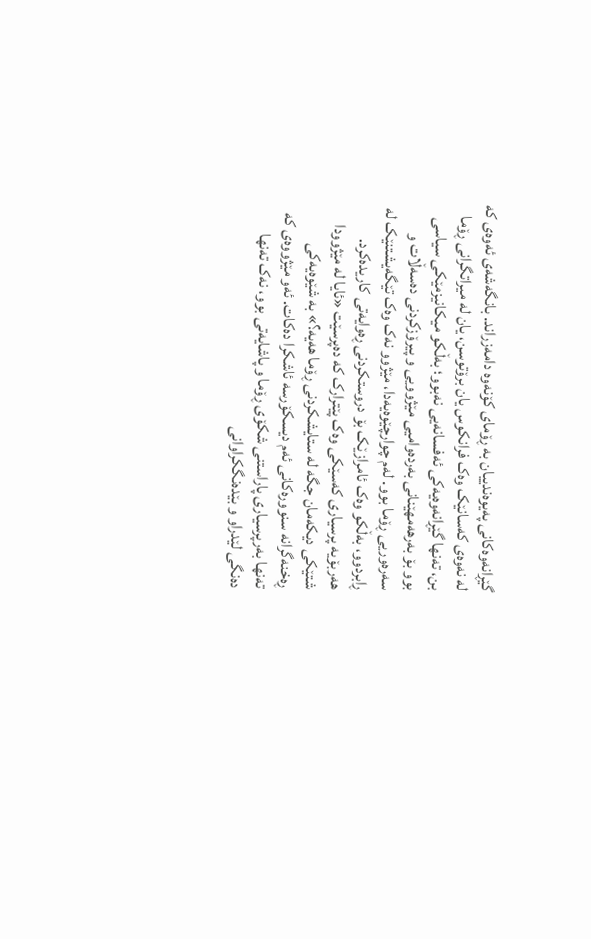گێڕانەوەکانی پەیوەندییان بە ڕۆمای کۆنەوە دامەزراند. بانگەشەی ئەوەی کە لە نەوەی کەسانێک وەک فرانکوس یان برۆتوسن، یان لە میراتگرانی ڕۆما بن، تەنها گێڕانەوەیەکی ئەفسانەیی نەبوو؛ بەڵکو میکانیزمێکی سیاسی بوو بۆ بەرهەمهێنانی بەردەوامیی مێژوویی و پیرۆزکردنی دەسەڵات و سەرەوریی ڕۆما بوو. لەم چوارچێوەیەدا، مێژوو نەک وەک تێگەیشتنێک لە ڕابردوو، بەڵکو وەک ئامرازێک بۆ دروستکردنی ڕەوایەتی کاریدەکرد.
هەربۆیە پرسیاری کەسێکی وەک پێترارک کە دەپرسێت «ئایا لە مێژوودا شتێکی دیکەمان جگە لە ستایشکردنی ڕۆما هەیە؟» بە شێوەیەکی ڕەخنەگرانە سنوورەکانی ئەم دیسکۆرسە ئاشکرا دەکات. ئەو مێژووەی کە تەنها بەرپرسیاری پاراستنی شکۆی ڕۆما و پاشایەتی بوو، نەک تەنها دەنگی لێدراو و بێدەنگکراوانی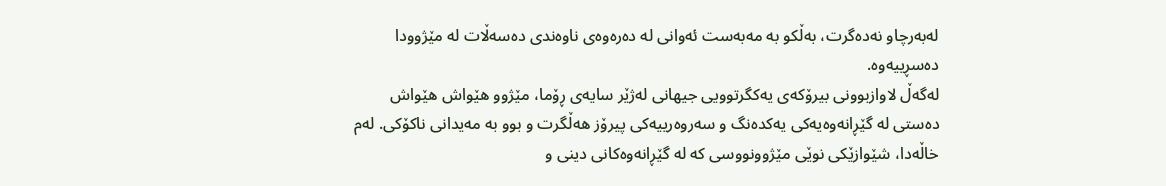لەبەرچاو نەدەگرت، بەڵکو بە مەبەست ئەوانی لە دەرەوەی ناوەندی دەسەڵات لە مێژوودا دەسڕییەوە.
لەگەڵ لاوازبوونی بیرۆکەی یەکگرتوویی جیهانی لەژێر سایەی ڕۆما، مێژوو هێواش هێواش دەستی لە گێڕانەوەیەکی یەکدەنگ و سەروەرییەکی پیرۆز هەڵگرت و بوو بە مەیدانی ناکۆکی. لەم خاڵەدا، شێوازێکی نوێی مێژوونووسی کە لە گێڕانەوەکانی دینی و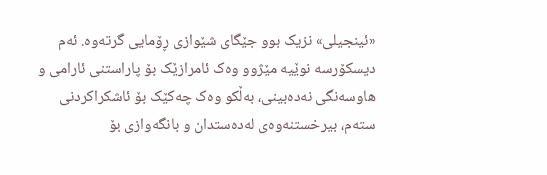«ئینجیلی» نزیک بوو جێگای شێوازی ڕۆمایی گرتەوە. ئەم دیسکۆرسە نوێیە مێژوو وەک ئامرازێک بۆ پاراستنی ئارامی و هاوسەنگی نەدەبینی، بەڵکو وەک چەکێک بۆ ئاشکراکردنی ستەم، بیرخستنەوەی لەدەستدان و بانگەوازی بۆ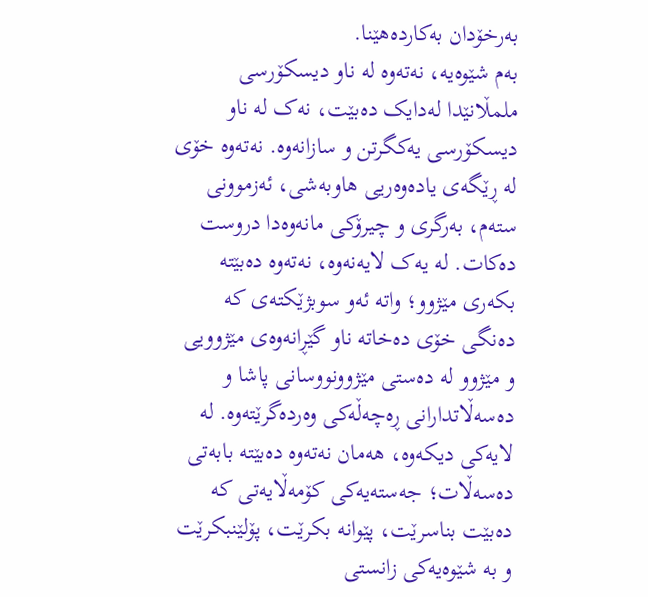بەرخۆدان بەکاردەهێنا.
بەم شێوەیە، نەتەوە لە ناو دیسکۆرسی ملمڵانێدا لەدایک دەبێت، نەک لە ناو دیسکۆرسی یەکگرتن و سازانەوە. نەتەوە خۆی لە ڕێگەی یادەوەریی هاوبەشی، ئەزموونی ستەم، بەرگری و چیرۆکی مانەوەدا دروست دەکات. لە یەک لایەنەوە، نەتەوە دەبێتە بکەری مێژوو؛ واتە ئەو سوبژێکتەی کە دەنگی خۆی دەخاتە ناو گێڕانەوەی مێژوویی و مێژوو لە دەستی مێژوونووسانی پاشا و دەسەڵاتدارانی ڕەچەڵەکی وەردەگرێتەوە. لە لایەکی دیکەوە، هەمان نەتەوە دەبێتە بابەتی دەسەڵات؛ جەستەیەکی کۆمەڵایەتی کە دەبێت بناسرێت، پێوانە بکرێت، پۆلێنبکرێت و بە شێوەیەکی زانستی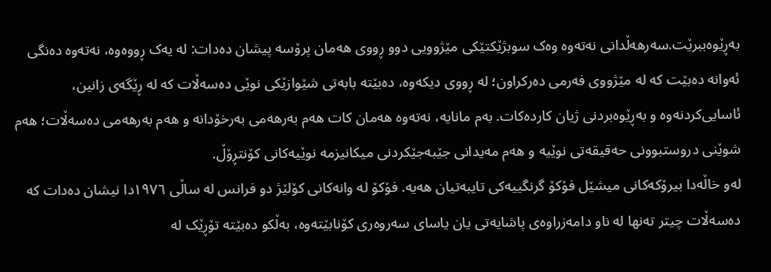بەڕێوەببرێت.سەرهەڵدانی نەتەوە وەک سوبژێکتێکی مێژوویی دوو ڕووی هەمان پرۆسە پیشان دەدات: لە یەک ڕووەوە، نەتەوە دەنگی ئەوانە دەبێت کە لە مێژووی فەرمی دەرکراون؛ لە ڕووی دیکەوە، دەبێتە بابەتی شێوازێکی نوێی دەسەڵات کە لە ڕێگەی زانین، ئاسایی‌کردنەوە و بەڕێوەبردنی ژیان کاردەکات. بەم مانایە، نەتەوە هەمان کات هەم بەرهەمی بەرخۆدانە و هەم بەرهەمی دەسەڵات؛ هەم شوێنی دروستبوونی حەقیقەتی نوێیە و هەم مەیدانی جێبەجێکردنی میکانیزمە نوێیەکانی کۆنتڕۆڵ.
لەو خاڵەدا بیرۆکەکانی میشێل فۆکۆ گرنگییەکی تایبەتیان هەیە. فۆکۆ لە وانەکانی کۆلێژ دو فرانس لە ساڵی ١٩٧٦دا نیشان دەدات کە دەسەڵات چیتر تەنها لە ناو دامەزراوەی پاشایەتی یان یاسای سەروەری کۆنابێتەوە، بەڵکو دەبێتە تۆڕێک لە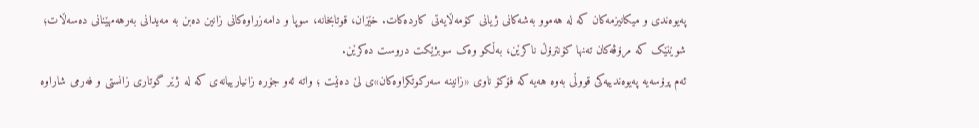پەیوەندی و میکانیزمەکان کە لە هەموو بەشەکانی ژیانی کۆمەڵایەتی کاردەکات. خێزان، قوتابخانە، سوپا و دامەزراوەکانی زانین دەبن بە مەیدانی بەرهەمهێنانی دەسەڵات؛ شوێنێک کە مرۆڤەکان تەنها کۆنترۆڵ ناکرێن، بەڵکو وەک سوبژێکت دروست دەکرێن.
ئەم پرۆسەیە پەیوەندییەکی قووڵی بەوە هەیە کە فۆکۆ ناوی «زانینە سەرکوتکراوەکان»ی لێ دەنێت ؛ واتە ئەو جۆرە زانیارییانەی کە لە ژێر گوتاری زانستی و فەرمی شاراوە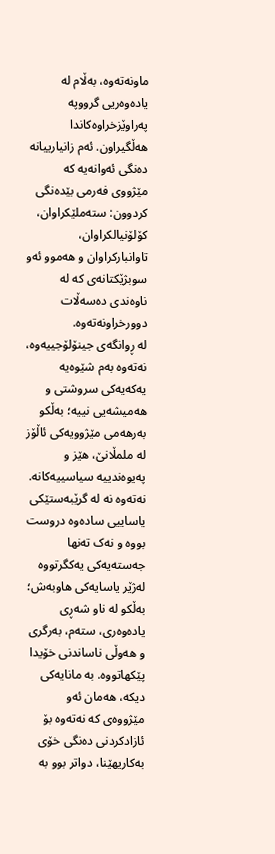ماونەتەوە، بەڵام لە یادەوەریی گرووپە پەراوێزخراوەکاندا هەڵگیراون. ئەم زانیارییانە دەنگی ئەوانەیە کە مێژووی فەرمی بێدەنگی کردوون: ستەملێکراوان، کۆلۆنیالکراوان، تاوانبارکراوان و هەموو ئەو سوبژێکتانەی کە لە ناوەندی دەسەڵات دوورخراونەتەوە.
لە ڕوانگەی جینۆلۆجییەوە، نەتەوە بەم شێوەیە یەکەیەکی سروشتی و هەمیشەیی نییە؛ بەڵکو بەرهەمی مێژوویەکی ئاڵۆز لە ملمڵانێ، هێز و پەیوەندییە سیاسییەکانە. نەتەوە نە لە گرێبەستێکی یاساییی سادەوە دروست بووە و نەک تەنها جەستەیەکی یەکگرتووە لەژێر یاسایەکی هاوبەش؛ بەڵکو لە ناو شەڕی یادەوەری، ستەم، بەرگری و هەوڵی ناساندنی خۆیدا پێکهاتووە. بە مانایەکی دیکە، هەمان ئەو مێژووەی کە نەتەوە بۆ ئازادکردنی دەنگی خۆی بەکاریهێنا، دواتر بوو بە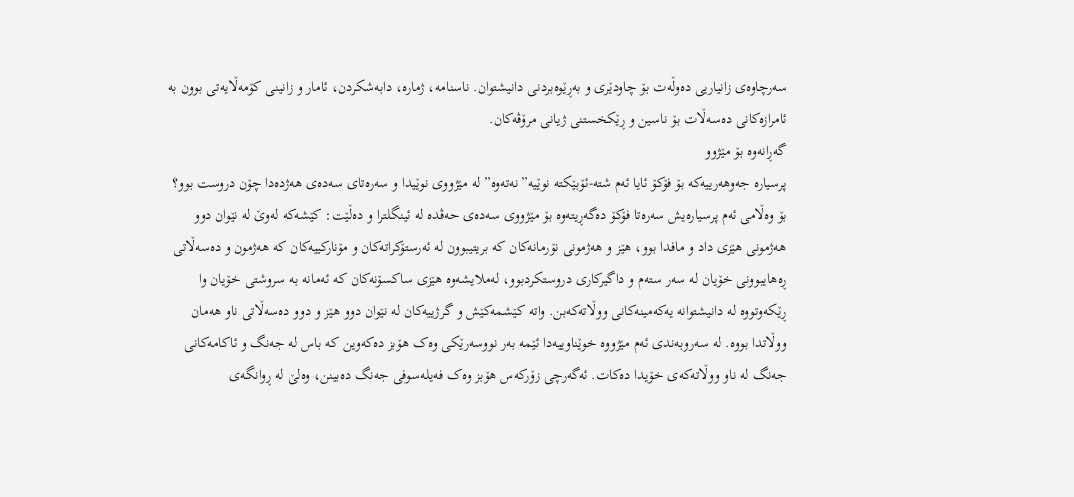سەرچاوەی زانیاریی دەوڵەت بۆ چاودێری و بەڕێوەبردنی دانیشتوان. ناسنامە، ژمارە، دابەشکردن، ئامار و زانینی کۆمەڵایەتی بوون بە ئامرازەکانی دەسەڵات بۆ ناسین و ڕێکخستنی ژیانی مرۆڤەکان.
گەڕانەوە بۆ مێژوو
پرسیارە جەوهەرییەکە بۆ فۆکۆ ئایا ئەم شتە-ئۆبێکتە نوێیە”نەتەوە” لە مێژووی نوێیدا و سەرەتای سەدەی هەژدەدا چۆن دروست بوو؟
بۆ وەڵامی ئەم پرسیارەیش سەرەتا فۆکۆ دەگەڕیتەوە بۆ مێژووی سەدەی حەڤدە لە ئینگلترا و دەڵێت: کێشەکە لەوێ لە نێوان دوو هەژمونی هێزی داد و مافدا بوو، هێز و هەژمونی نۆرمانەکان کە بریتیبوون لە ئەرستۆکراتەکان و مۆنارکییەکان کە هەژمون و دەسەڵاتی ڕەهایبوونی خۆیان لە سەر ستەم و داگیرکاری دروستکردبوو، لەملایشەوە هێزی ساکسۆنەکان کە ئەمانە بە سروشتی خۆیان وا ڕێکەوتووە لە دانیشتوانە یەکەمینەکانی ووڵاتەکەبن. واتە کێشمەکێش و گرژییەکان لە نێوان دوو هێز و دوو دەسەڵاتی ناو هەمان ووڵاتدا بووە. لە سەروبەندی ئەم مێژووە خوێناوییەدا ئێمە بەر نووسەرێکی وەک هۆبز دەکەوین کە باس لە جەنگ و ئاکامەکانی جەنگ لە ناو ووڵاتەکەی خۆیدا دەکات. ئەگەرچی زۆرکەس هۆبز وەک فەیلەسوفی جەنگ دەبینن، وەلێ لە ڕوانگەی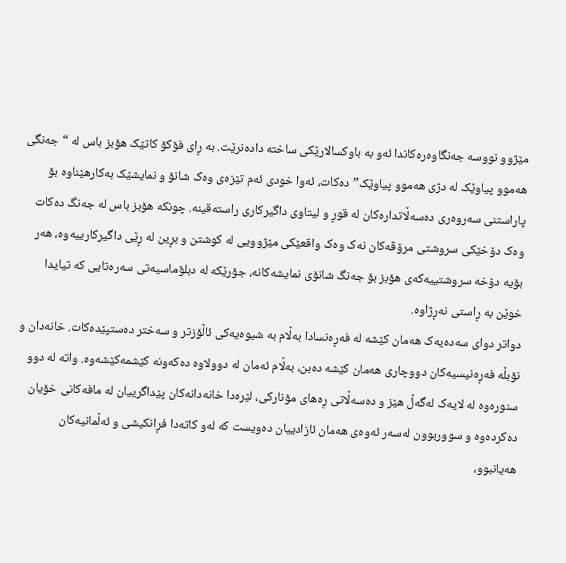مێژوو نووسە جەنگاوەرەکاندا ئەو بە باوکسالارێکی ساختە دادەنرێت. بە ڕای فۆکۆ کاتێک هۆبز باس لە “جەنگی هەموو پیاوێک لە دژی هەموو پیاوێک” دەکات، ئەوا خودی ئەم تێزەی وەک شانۆ و نمایشێک بەکار‌هێناوە بۆ پاراستنی سەروەری دەسەڵاتدارەکان لە قوڕ و لیتاوی داگیرکاری راستەقینە. چونکە هۆبز باس لە جەنگ دەکات وەک دۆخێكی سروشتی مرۆڤەکان نەک وەک واقعێکی مێژوویی لە کوشتن و بڕین لە ڕێی داگیرکارییەوە، هەر بۆیە دۆخە سروشتییەکەی هۆبز بۆ جەنگ شانۆی نمایشەکانە، جۆرێکە لە دبلۆماسیەتی سەرەتایی کە تیایدا خوێن بە ڕاستی نەڕژاوە.
دواتر دوای سەدەیەک هەمان کێشە لە فەڕەنسادا بەڵام بە شیوەیەکی ئاڵۆزتر و سەختر دەستپێدەکات. خانەدان و نۆبڵە فەڕەنیسیەکان دووچاری هەمان کێشە دەبن، بەڵام ئەمان لە دوولاوە دەکەونە کێشمەکێشەوە. واتە لە دوو سنورەوە لە لایەک لەگەڵ هێز و دەسەڵاتی ڕەهای مۆنارکی، لێرەدا خانەدانەکان پێداگرییان لە مافەکانی خۆیان دەکردەوە و سووربوون لەسەر ئەوەی هەمان ئازادییان دەویست کە لەو کاتەدا فڕانکیشی و ئەڵمانیەکان هەیانبوو،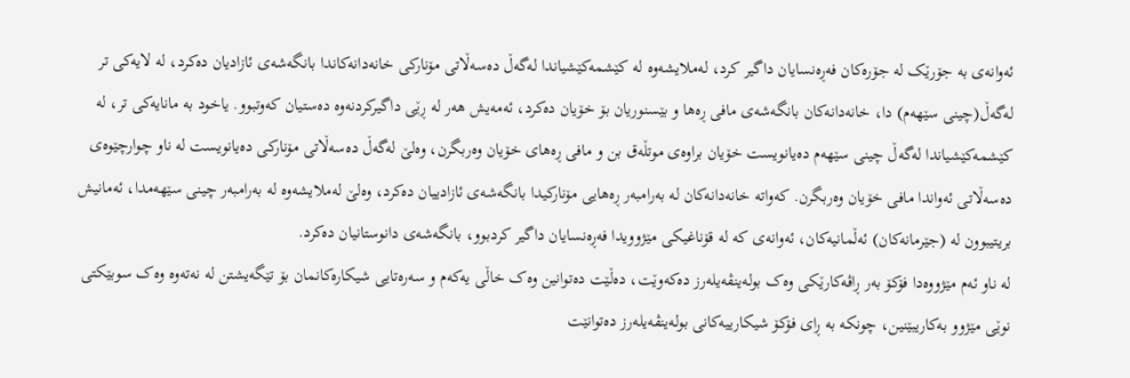ئەوانەی بە جۆرێک لە جۆرەکان فەڕەنسایان داگیر کرد، لەملایشەوە لە کێشمەکێشیاندا لەگەڵ دەسەڵاتی مۆنارکی خانەدانەکاندا بانگەشەی ئازادیان دەکرد، لە لایەکی تر لەگەڵ(چینی سێهەم) دا، خانەدانەکان بانگەشەی مافی ڕەها و بێسنوریان بۆ خۆیان دەکرد، ئەمەیش هەر لە ڕێی داگیرکردنەوە دەستیان کەوتبوو. یاخود بە مانایەکی تر، لە کێشمەکێشیاندا لەگەڵ چینی سێهەم دەیانویست خۆیان براوەی موتڵەق بن و مافی ڕەهای خۆیان وەربگرن، وەلێ لەگەڵ دەسەڵاتی مۆنارکی دەیانویست لە ناو چوارچێوەی دەسەڵاتی ئەواندا مافی خۆیان وەربگرن. کەواتە خانەدانەکان لە بەرامبەر ڕەهایی مۆنارکیدا بانگەشەی ئازادییان دەکرد، وەلێ لەملایشەوە لە بەرامبەر چینی سێهەمدا، ئەمانیش بریتیبوون لە (جێرمانەکان) ئەڵمانیەکان، ئەوانەی کە لە قۆناغیكی مێژوویدا فەڕەنسایان داگیر کردبوو، بانگەشەی دانوستانیان دەکرد.
لە ناو ئەم مێژووەدا فۆکۆ بەر ڕاڤەکارێکی وەک بولەینڤەیلەرز دەکەوێت، دەڵێت دەتوانین وەک خاڵی یەکەم و سەرەتایی شیکارەکانمان بۆ تێگەیشتن لە نەتەوە وەک سوبێکتی نوێی مێژوو بەکاریبێنین، چونکە بە ڕای فۆکۆ شیکارییەکانی بولەینڤەیلەرز دەتوانێت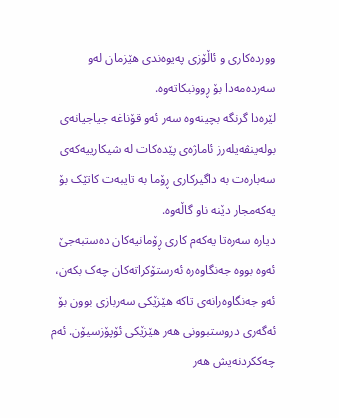ووردەکاری و ئاڵۆزی پەیوەندی هێزمان لەو سەردەمەدا بۆ ڕوونبکاتەوە.
لێرەدا گرنگە بچینەوە سەر ئەو قۆناغە جیاجیانەی بولەینڤەیلەرز ئاماژەی پێدەکات لە شیکارییەکەی سەبارەت بە داگیرکاری ڕۆما بە تایبەت کاتێک بۆ یەکەمجار دێنە ناو گاڵەوە.
دیارە سەرەتا یەکەم کاری ڕۆمانیەکان دەستبەجێ ئەوە بووە جەنگاوەرە ئەرستۆکراتەکان چەک بکەن، ئەو جەنگاوەرانەی تاکە هێزێکی سەربازی بوون بۆ ئەگەری دروستبوونی هەر هێزێکی ئۆپۆزسیۆن. ئەم چەککردنەیش هەر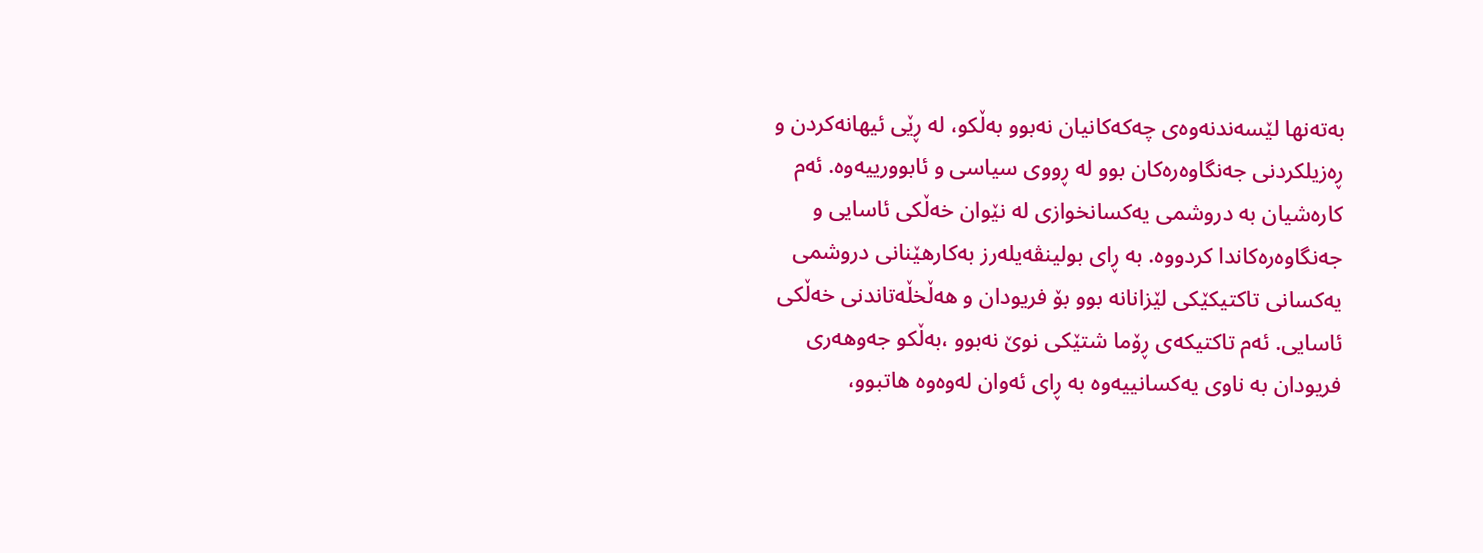بەتەنها لێسەندنەوەی چەکەکانیان نەبوو بەڵکو، لە ڕێی ئیهانەکردن و ڕەزیلکردنی جەنگاوەرەکان بوو لە ڕووی سیاسی و ئابوورییەوە. ئەم کارەشیان بە دروشمی یەکسانخوازی لە نێوان خەڵکی ئاسایی و جەنگاوەرەکاندا کردووە. بە ڕای بولینڤەیلەرز بەکار‌هێنانی دروشمی یەکسانی تاکتیکێکی لێزانانە بوو بۆ فریودان و ‌هەڵخڵەتاندنی خەڵکی ئاسایی. ئەم تاکتیکەی ڕۆما شتێکی نوێ نەبوو ،بەڵکو جەوهەری فریودان بە ناوی یەکسانییەوە بە ڕای ئەوان لەوەوە هاتبوو،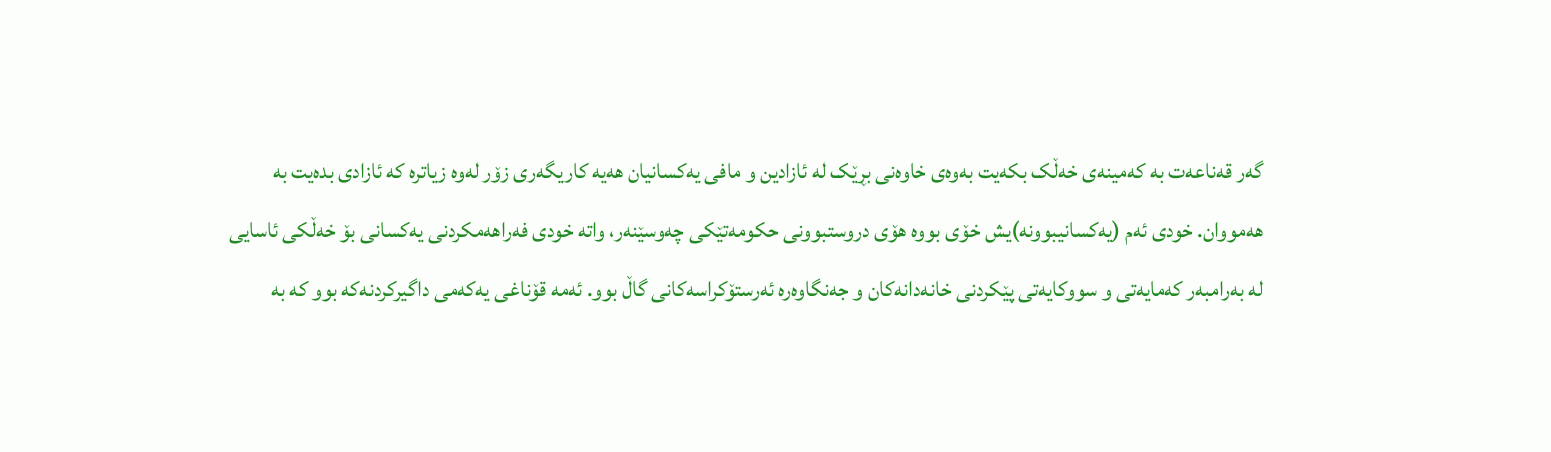گەر قەناعەت بە کەمینەی خەڵک بکەیت بەوەی خاوەنی بڕێک لە ئازادین و مافی یەکسانیان هەیە کاریگەری زۆر لەوە زیاترە کە ئازادی بدەیت بە هەمووان. خودی ئەم (یەکسانیبوونە)یش خۆی بووە هۆی دروستبوونی حکومەتێکی چەوسێنەر، واتە خودی فەراهەمکردنی یەکسانی بۆ خەڵکی ئاسایی لە بەرامبەر کەمایەتی و سووکایەتی پێکردنی خانەدانەکان و جەنگاوەرە ئەرستۆکراسەکانی گاڵ بوو. ئەمە قۆناغی یەکەمی داگیرکردنەکە بوو کە بە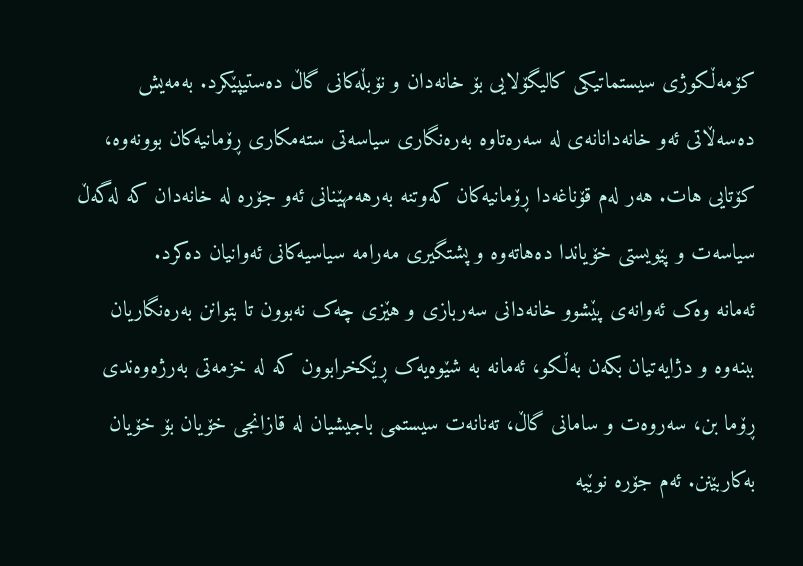کۆمەڵکوژی سیستماتیکی کالیگۆلایی بۆ خانەدان و نۆبڵەکانی گاڵ دەستیپێکرد. بەمەیش دەسەڵاتی ئەو خانەدانانەی لە سەرەتاوە بەرەنگاری سیاسەتی ستەمکاری ڕۆمانیەکان بوونەوە، کۆتایی هات. هەر لەم قۆناغەدا ڕۆمانیەکان کەوتنە بەرهەمهێنانی ئەو جۆرە لە خانەدان کە لەگەڵ سیاسەت و پێویستی خۆیاندا دەهاتەوە و پشتگیری مەرامە سیاسیەکانی ئەوانیان دەکرد.
ئەمانە وەک ئەوانەی پێشوو خانەدانی سەربازی و هێزی چەک نەبوون تا بتوانن بەرەنگاریان ببنەوە و دژایەتیان بکەن بەڵکو، ئەمانە بە شێوەیەک ڕێکخرابوون کە لە خزمەتی بەرژەوەندی ڕۆما بن، سەروەت و سامانی گاڵ، تەنانەت سیستمی باجیشیان لە قازانجی خۆیان بۆ خۆیان بەکاربێنن. ئەم جۆرە نوێیە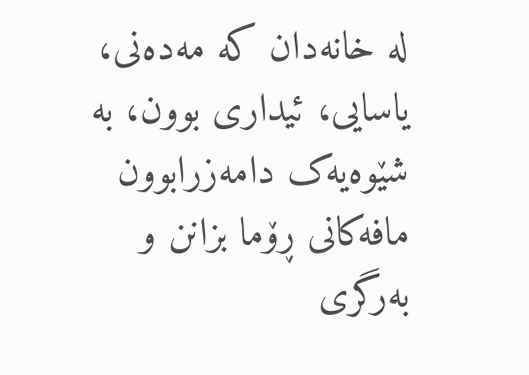لە خانەدان کە مەدەنی، یاسایی، ئیداری بوون، بە شێوەیەک دامەزرابوون مافەکانی ڕۆما بزانن و بەرگری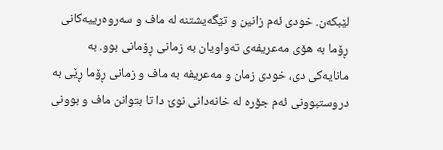لێبکەن. خودی ئەم زانین و تێگەیشتنە لە ماف و سەروەرییەکانی ڕۆما بە هۆی مەعریفەی تەواویان بە زمانی ڕۆمانی بوو. بە مانایەکی دی، خودی زمان و مەعریفە بە ماف و زمانی ڕۆما ڕێی بە دروستبوونی ئەم جۆرە لە خانەدانی نوێ دا تا بتوانن ماف و بوونی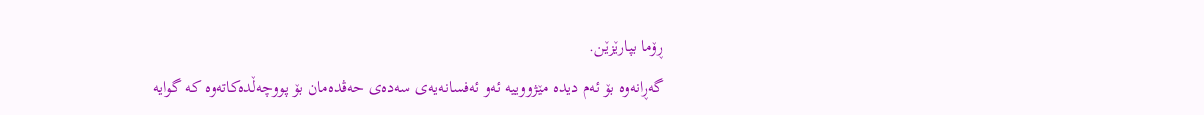ڕۆما بپارێزێن.
گەڕانەوە بۆ ئەم دیدە مێژووییە ئەو ئەفسانەیەی سەدەی حەڤدەمان بۆ پووچەڵدەکاتەوە کە گوایە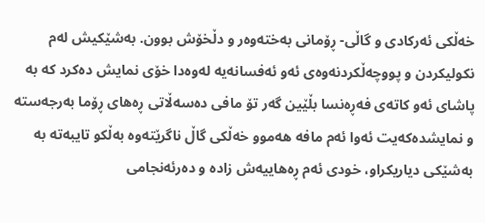خەڵکی ئەرکادی و گاڵی- ڕۆمانی بەختەوەر و دڵخۆش بوون. بەشێکیش لەم نکولیکردن و پووچەڵکردنەوەی ئەو ئەفسانەیە لەوەدا خۆی نمایش دەکرد کە بە پاشای ئەو کاتەی فەڕەنسا بڵێین گەر تۆ مافی دەسەڵاتی ڕەهای ڕۆما بەرجەستە و نمایشدەکەیت ئەوا ئەم مافە هەموو خەڵکی گاڵ ناگرێتەوە بەڵکو تایبەتە بە بەشێکی دیاریکراو، خودی ئەم ڕەهاییەش زادە و دەرئەنجامی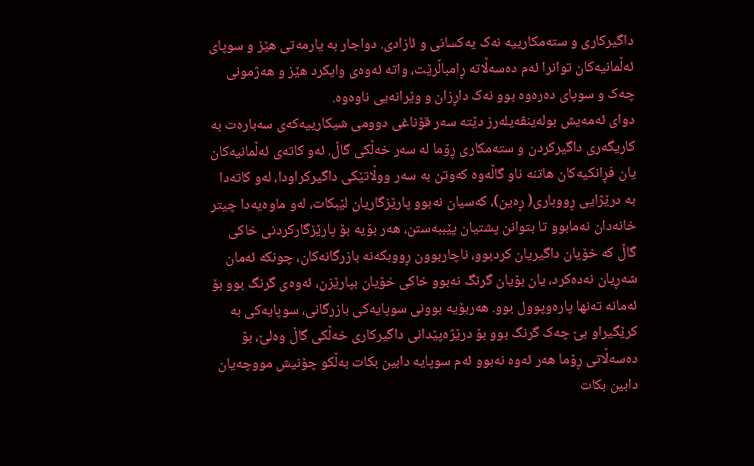داگیرکاری و ستەمکارییە نەک یەکسانی و ئازادی. دواجار بە یارمەتی هێز و سوپای ئەڵمانیەکان توانرا ئەم دەسەڵاتە ڕامباڵرێت، واتە ئەوەی وایکرد هێز و هەژمونی چەک و سوپای دەرەوە بوو نەک داڕزان و وێرانەیی ناوەوە.
دوای ئەمەیش بولەینڤەیلەرز دێتە سەر قۆناغی دوومی شیکارییەکەی سەبارەت بە کاریگەری داگیرکردن و ستەمکاری ڕۆما لە سەر خەڵکی گاڵ. ئەو کاتەی ئەڵمانیەکان یان فڕانکیەکان هاتنە ناو گاڵەوە کەوتن بە سەر ووڵاتێکی داگیرکراودا، لەو کاتەدا بە درێژایی ڕووباری( ڕەین)، کەسیان نەبوو پارێزگاریان لێبکات، لەو ماوەیەدا چیتر خانەدان نەمابوو تا بتوانن پشتیان پێببەستن، هەر بۆیە بۆ پارێزگارکردنی خاکی گاڵ کە خۆیان داگیریان کردبوو، ناچاربوون ڕووبکەنە بازرگانەکان، چونکە ئەمان شەڕیان نەدەکرد، یان بۆیان گرنگ نەبوو خاکی خۆیان بپارێزن، ئەوەی گرنگ بوو بۆ ئەمانە تەنها پارەوپوول بوو. هەربۆیە بوونی سوپایەکی بازرگانی، سوپایەکی بە کرێگیراو بێ چەک گرنگ بوو بۆ درێژەپێدانی داگیرکاری خەڵکی گاڵ وەلێ، بۆ دەسەڵاتی ڕۆما هەر ئەوە نەبوو ئەم سوپایە دابین بکات بەڵکو چۆنیش مووچەیان دابین بکات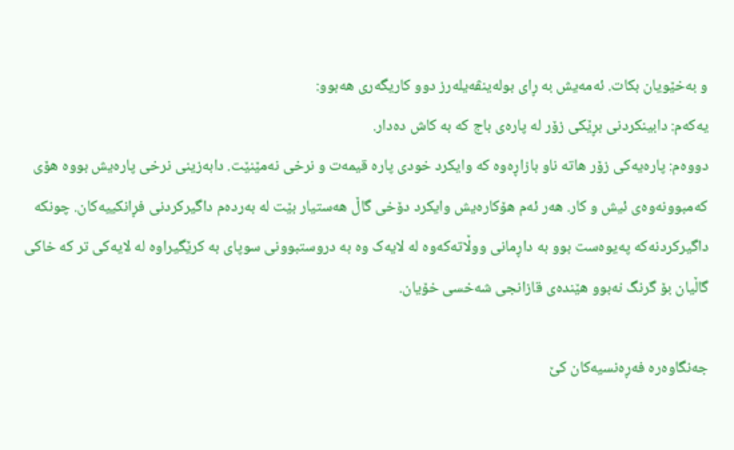و بەخێویان بکات. ئەمەیش بە ڕای بولەینڤەیلەرز دوو کاریگەری هەبوو:
یەکەم: دابینکردنی بڕێکی زۆر لە پارەی باج کە بە کاش دەدار.
دووەم: پارەیەکی زۆر هاتە ناو بازاڕەوە کە وایکرد خودی پارە قیمەت و نرخی نەمێنێت. دابەزینی نرخی پارەیش بووە هۆی کەمبوونەوەی ئیش و کار. هەر ئەم هۆکارەیش وایکرد دۆخی گاڵ هەستیار بێت لە بەردەم داگیرکردنی فڕانکییەکان. چونکە داگیرکردنەکە پەیوەست بوو بە داڕمانی ووڵاتەکەوە لە لایەک وە بە دروستبوونی سوپای بە کرێگیراوە لە لایەکی تر کە خاکی گاڵیان بۆ گرنگ نەبوو هێندەی قازانجی شەخسی خۆیان.

جەنگاوەرە فەڕەنسیەکان کێ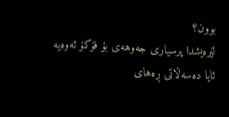بوون؟
لێرەیشدا پرسیاری جەوهەی بۆ فۆکۆ ئەوەیە ئایا دەسەڵاتی ڕەهای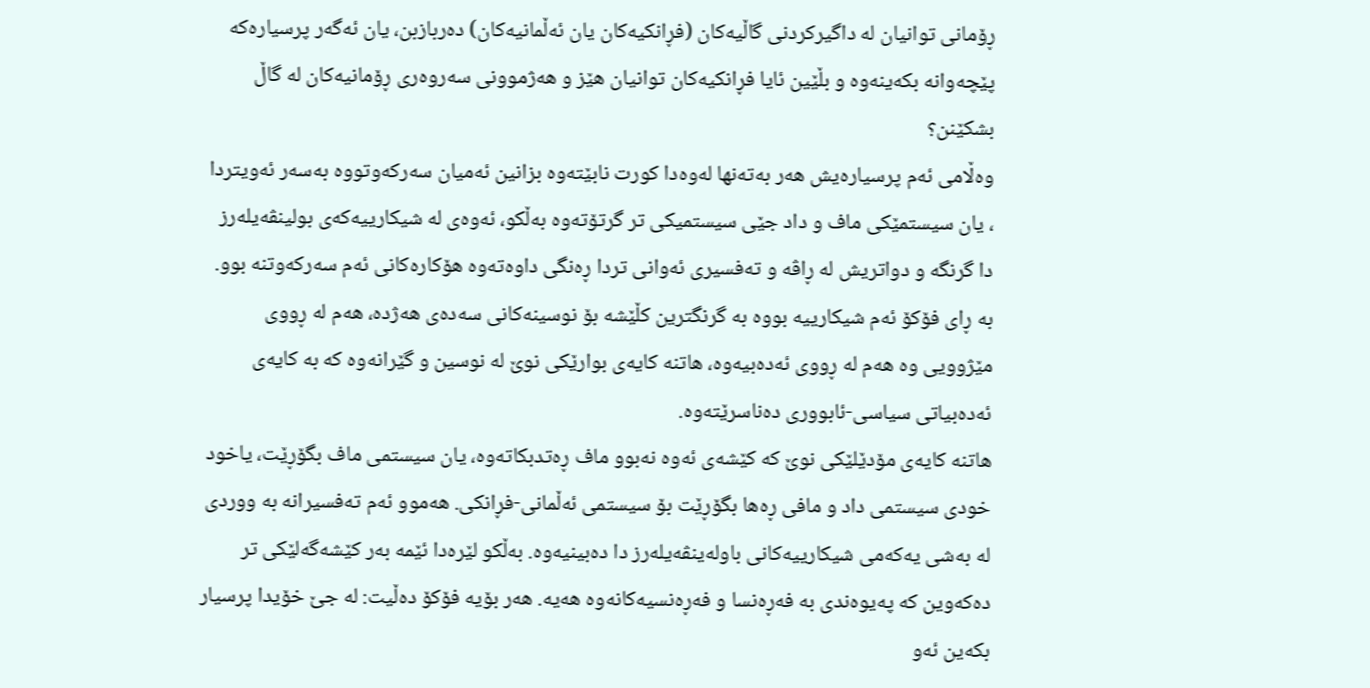ڕۆمانی توانیان لە داگیرکردنی گاڵیەکان (فڕانکیەکان یان ئەڵمانیەکان) دەربازبن، یان ئەگەر پرسیارەکە پێچەوانە بکەینەوە و بڵێین ئایا فڕانکیەکان توانیان هێز و هەژموونی سەروەری ڕۆمانیەکان لە گاڵ بشکێنن؟
وەڵامی ئەم پرسیارەیش هەر بەتەنها لەوەدا کورت نابێتەوە بزانین ئەمیان سەرکەوتووە بەسەر ئەویتردا ، یان سیستمێکی ماف و داد جێی سیستمیکی تر گرتۆتەوە بەڵکو، ئەوەی لە شیکارییەکەی بولینڤەیلەرز دا گرنگە و دواتریش لە ڕاڤە و تەفسیری ئەوانی تردا ڕەنگی داوەتەوە هۆکارەکانی ئەم سەرکەوتنە بوو. بە ڕای فۆکۆ ئەم شیکارییە بووە بە گرنگترین کڵێشە بۆ نوسینەکانی سەدەی هەژدە، هەم لە ڕووی مێژوویی وە هەم لە ڕووی ئەدەبیەوە، هاتنە کایەی بوارێکی نوێ لە نوسین و گێرانەوە کە بە کایەی ئەدەبیاتی سیاسی-ئابووری دەناسرێتەوە.
هاتنە کایەی مۆدێلێکی نوێ کە کێشەی ئەوە نەبوو ماف ڕەتدبکاتەوە، یان سیستمی ماف بگۆڕێت، یاخود خودی سیستمی داد و مافی ڕەها بگۆڕێت بۆ سیستمی ئەڵمانی-فڕانکی. هەموو ئەم تەفسیرانە بە ووردی لە بەشی یەکەمی شیکارییەکانی باولەینڤەیلەرز دا دەبینیەوە. بەڵکو لێرەدا ئێمە بەر کێشەگەلێکی تر دەکەوین کە پەیوەندی بە فەڕەنسا و فەڕەنسیەکانەوە هەیە. هەر بۆیە فۆکۆ دەڵیت: لە جێ خۆیدا پرسیار بکەین ئەو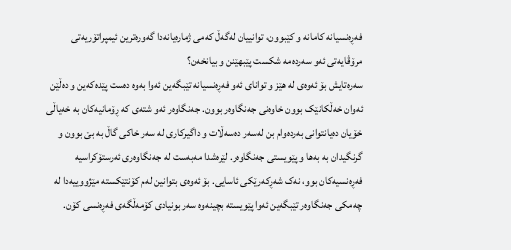فەڕەنسیانە کامانە و کێبوون، توانییان لەگەڵ کەمی ژمارەیانەدا گەورەترین ئیمپراتۆریەتی مرۆڤایەتی ئەو سەردەمە شکست پێبهێنن و بیانخەن؟
سەرەتایش بۆ ئەوەی لە هێز و توانای ئەو فەڕەنسیانە تێبگەین ئەوا بەوە دەست پێدەکەین و دەڵێن ئەوان خەڵکانێک بوون خاوەنی جەنگاوەر بوون. جەنگاوەر ئەو شتەی کە ڕۆمانیەکان بە خەیاڵی خۆیان دەیانتوانی بەردەوام بن لەسەر دەسەڵات و داگیرکاری لە سەر خاکی گاڵ بە بێ بوون و گرنگیدان بە بەها و پێویستی جەنگاوەر. لێرەشدا مەبەست لە جەنگاوەری ئەرستۆکراسیە فەڕەنسیەکان بوو، نەک شەڕکەرێکی ئاسایی. بۆ ئەوەی بتوانین لەم کۆنتێکستە مێژووییەدا لە چەمکی جەنگاوەر تێبگەین ئەوا پێویستە بچینەوە سەر بونیادی کۆمەڵگەی فەڕەنسی کۆن.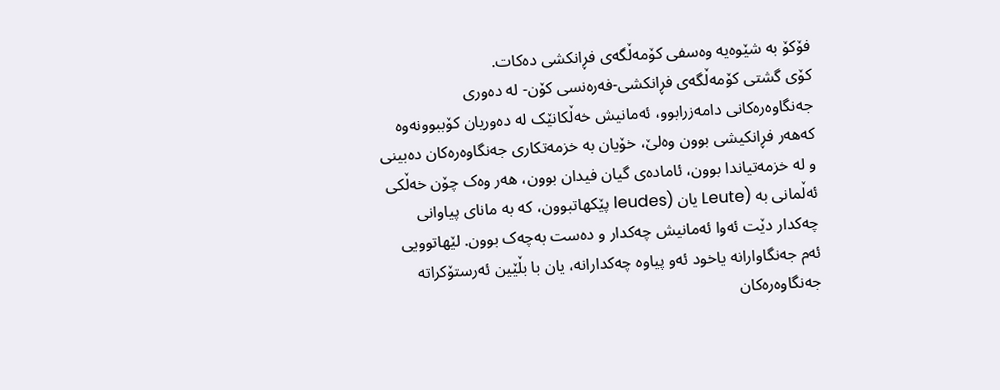فۆکۆ بە شێوەیە وەسفی کۆمەڵگەی فڕانکشی دەکات.
کۆی گشتی کۆمەڵگەی فڕانکشی-فەرەنسی کۆن- لە دەوری جەنگاوەرەکانی دامەزرابوو، ئەمانیش خەڵکانێک لە دەوریان کۆببوونەوە کەهەر فڕانکیشی بوون وەلێ، خۆیان بە خزمەتکاری جەنگاوەرەکان دەبینی و لە خزمەتیاندا بوون، ئامادەی گیان فیدان بوون، هەر وەک چۆن خەڵکی ئەڵمانی بە (Leute یان (leudes پێکهاتبوون، کە بە مانای پیاوانی چەکدار دێت ئەوا ئەمانیش چەکدار و دەست بەچەک بوون. لێهاتوویی ئەم جەنگاوارانە یاخود ئەو پیاوە چەکدارانە، یان با بڵێین ئەرستۆکراتە جەنگاوەرەکان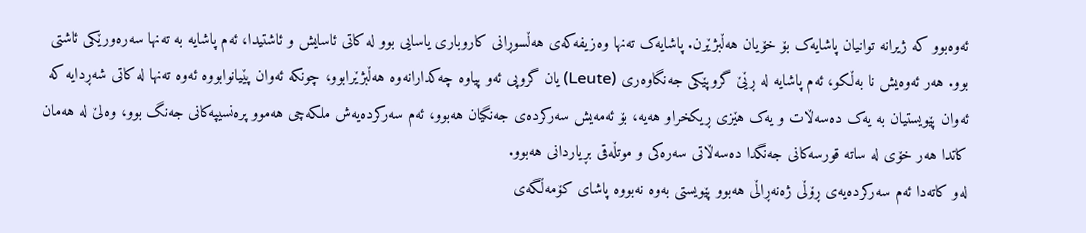ئەوەبوو کە ژیرانە توانیان پاشایەک بۆ خۆیان هەڵبژێرن. پاشایەک تەنها وەزیفەکەی هەڵسوڕانی کاروباری یاسایی بوو لە کاتی ئاسایش و ئاشتیدا، ئەم پاشایە بە تەنها سەرەورێکی ئاشتی بوو. هەر ئەوەیش نا بەڵکو، ئەم پاشایە لە ڕێێ گروپێکی جەنگاوەری (Leute) یان گروپی ئەو پیاوە چەکدارانەوە هەڵبژێرابوو، چونکە ئەوان پێیانوابووە ئەوە تەنها لە کاتی شەڕدایە کە ئەوان پێویستیان بە یەک دەسەڵات و یەک هێزی ڕیکخراو هەیە، بۆ ئەمەیش سەرکردەی جەنگیان هەبوو، ئەم سەرکردەیەش ملکەچی هەموو پرەنسیپەکانی جەنگ بوو، وەلێ لە هەمان کاتدا هەر خۆی لە ساتە قورسەکانی جەنگدا دەسەڵاتی سەرەکی و موتڵەقی بڕیاردانی هەبوو.
لەو کاتەدا ئەم سەرکردەیەی ڕۆڵی ژەنەڕاڵی هەبوو پێویستی بەوە نەبووە پاشای کۆمەڵگەی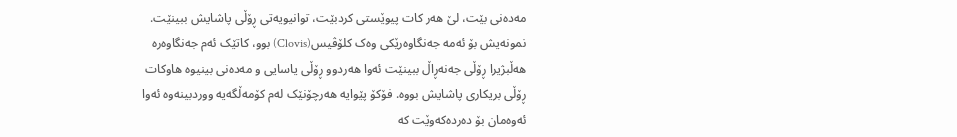مەدەنی بێت، لێ هەر کات پیوێستی کردبێت، توانیویەتی ڕۆڵی پاشایش ببینێت. نمونەیش بۆ ئەمە جەنگاوەرێکی وەک کلۆڤیس(Clovis) بوو، کاتێک ئەم جەنگاوەرە هەڵبژیرا ڕۆڵی جەنەڕاڵ ببینێت ئەوا هەردوو ڕۆڵی یاسایی و مەدەنی بینیوە هاوکات ڕۆڵی بریکاری پاشایش بووە. فۆکۆ پێوایە هەرچۆنێک لەم کۆمەڵگەیە ووردبینەوە ئەوا ئەوەمان بۆ دەردەکەوێت کە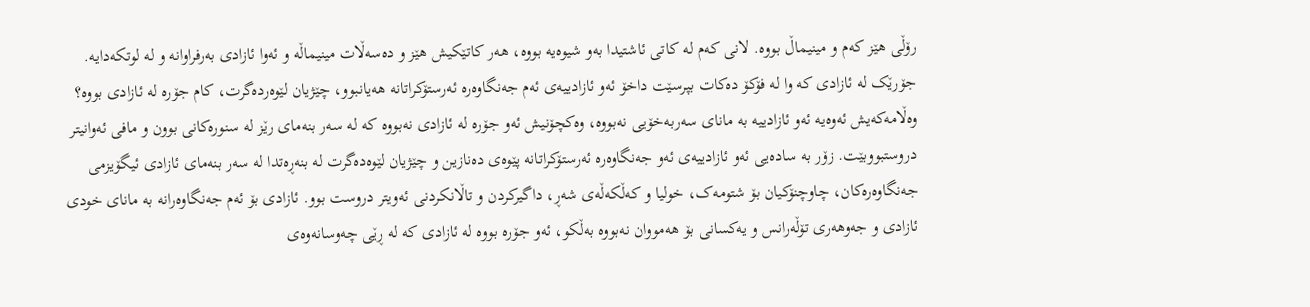رۆڵی هێز کەم و مینیماڵ بووە. لانی کەم لە کاتی ئاشتیدا بەو شیوەیە بووە، هەر کاتێکیش هێز و دەسەڵات مینیماڵە و ئەوا ئازادی بەرفراوانە و لە لوتکەدایە. جۆرێک لە ئازادی کە وا لە فۆکۆ دەکات بپرسێت داخۆ ئەو ئازادییەی ئەم جەنگاوەرە ئەرستۆکراتانە هەیانبوو، چێژیان لێوەردەگرت، کام جۆرە لە ئازادی بووە؟
وەڵامەکەیش ئەوەیە ئەو ئازادییە بە مانای سەربەخۆیی نەبووە، وەکچۆنیش ئەو جۆرە لە ئازادی نەبووە کە لە سەر بنەمای رێز لە سنورەکانی بوون و مافی ئەوانیتر دروستبووبێت. زۆر بە سادەیی ئەو ئازادییەی ئەو جەنگاوەرە ئەرستۆکراتانە پێوەی دەنازین و چێژیان لێوەدەگرت لە بنەڕەتدا لە سەر بنەمای ئازادی ئیگۆیزمی جەنگاوەرەکان، چاوچنۆکیان بۆ شتومەک، خولیا و کەڵکەڵەی شەڕ، داگیرکردن و تاڵانکردنی ئەویتر دروست بوو. ئازادی بۆ ئەم جەنگاوەرانە بە مانای خودی ئازادی و جەوهەری تۆڵەرانس و یەکسانی بۆ هەمووان نەبووە بەڵکو، ئەو جۆرە بووە لە ئازادی کە لە ڕێی چەوسانەوەی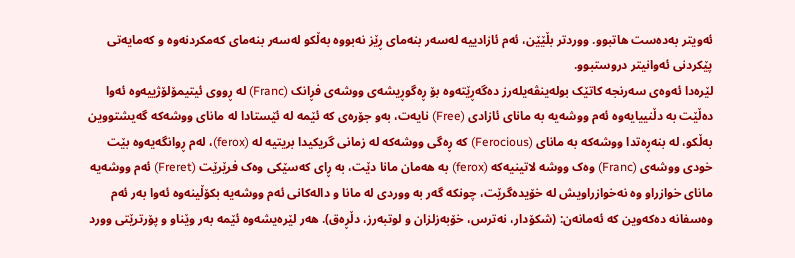ئەویتر بەدەست هاتبوو. ووردتر بڵێێن، ئەم ئازادییە لەسەر بنەمای ڕێز نەبووە بەڵکو لەسەر بنەمای کەمکردنەوە و کەمایەتی پێکردنی ئەوانیتر دروستبوو.
لێرەدا ئەوەی سەرنجە کاتێک بولەینڤەیلەرز دەگەڕێتەوە بۆ ڕەگوڕیشەی ووشەی فڕانک (Franc) لە ڕووی ئیتیمۆلۆژییەوە ئەوا دەڵێت بە دڵنییایەوە ئەم ووشەیە بە مانای ئازادی (Free) نایەت، بەو جۆرەی کە ئێمە لە ئێستادا لە مانای ووشەکە گەیشتووین بەڵکو، لە بنەڕەتدا ووشەکە بە مانای (Ferocious) کە ڕەگی ووشەکە لە زمانی گریکیدا بریتیە لە (ferox)، لەم ڕوانگەیەوە بێت خودی ووشەی (Franc) وەک ووشە لاتینیەکە (ferox) بە هەمان مانا دێت، بە ڕای کەسێکی وەک فرێرێت (Freret) ئەم ووشەیە مانای خوازراو وە نەخوازراویش لە خۆیدەگرێت، چونکە گەر بە ووردی لە مانا و دالەکانی ئەم ووشەیە بکۆڵینەوە ئەوا بەر ئەم وەسفانە دەکەوین کە ئەمانەن: (شکۆدار، نەترس، خۆبەزلزان و لوتبەرز، دڵڕەق). هەر لێرەیشەوە ئێمە بەر وێناو و پۆرترێتی وورد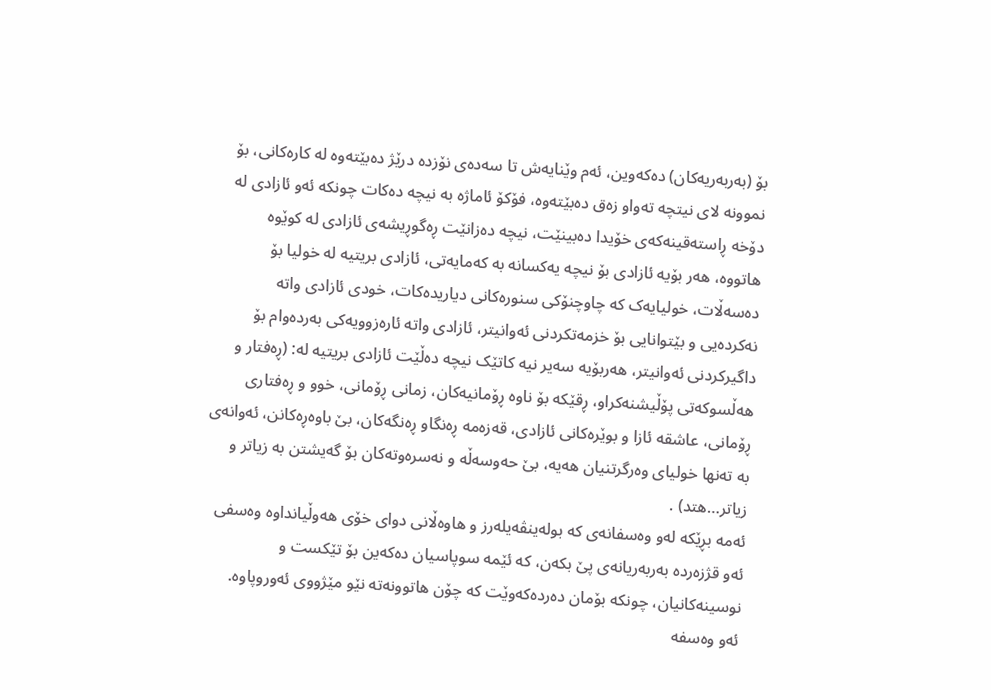بۆ (بەربەریەکان) دەکەوین، ئەم وێنایەش تا سەدەی نۆزدە درێژ دەبێتەوە لە کارەکانی، بۆ نموونە لاى نیتچە تەواو زەق دەبێتەوە، فۆکۆ ئاماژە بە نیچە دەکات چونکە ئەو ئازادی لە دۆخە ڕاستەقینەکەی خۆیدا دەبینێت، نیچە دەزانێت ڕەگوڕیشەی ئازادی لە کوێوە هاتووە، هەر بۆیە ئازادی بۆ نیچە یەکسانە بە کەمایەتی، ئازادی بریتیە لە خولیا بۆ دەسەڵات، خولیایەک کە چاوچنۆکی سنورەکانی دیاریدەکات، خودی ئازادی واتە نەکردەیی و بێتوانایی بۆ خزمەتکردنی ئەوانیتر، ئازادی واتە ئارەزوویەکی بەردەوام بۆ داگیرکردنی ئەوانیتر، هەربۆیە سەیر نیە کاتێک نیچە دەڵێت ئازادی بریتیە لە: (ڕەفتار و هەڵسوکەتی پۆڵیشنەکراو، ڕقێکە بۆ ناوە ڕۆمانیەکان، زمانی ڕۆمانی، خوو و ڕەفتاری ڕۆمانی، عاشقە ئازا و بوێرەکانی ئازادی، قەزەمە ڕەنگاو ڕەنگەکان، بێ باوەڕەکانن، ئەوانەی بە تەنها خولیای وەرگرتنیان هەیە، بێ حەوسەڵە و نەسرەوتەکان بۆ گەیشتن بە زیاتر و زیاتر…هتد) .
ئەمە بڕێکە لەو وەسفانەی کە بولەینڤەیلەرز و هاوەڵانی دوای خۆی هەوڵیانداوە وەسفی ئەو قژزەردە بەربەریانەی پێ بکەن، کە ئێمە سوپاسیان دەکەین بۆ تێکست و نوسینەکانیان، چونکە بۆمان دەردەکەوێت کە چۆن هاتوونەتە نێو مێژووی ئەوروپاوە.
ئەو وەسفە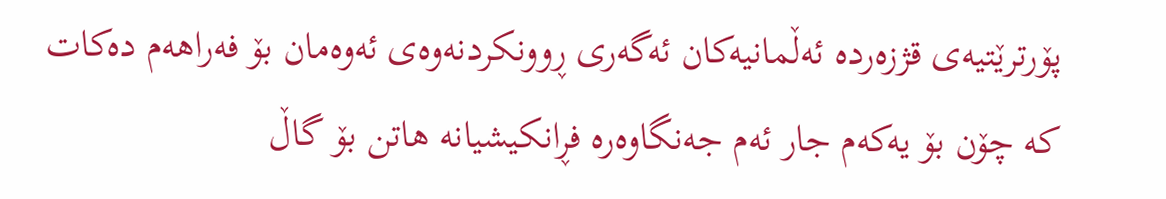پۆرترێتیەی قژزەردە ئەڵمانیەکان ئەگەری ڕوونکردنەوەی ئەوەمان بۆ فەراهەم دەکات کە چۆن بۆ یەکەم جار ئەم جەنگاوەرە فڕانکیشیانە هاتن بۆ گاڵ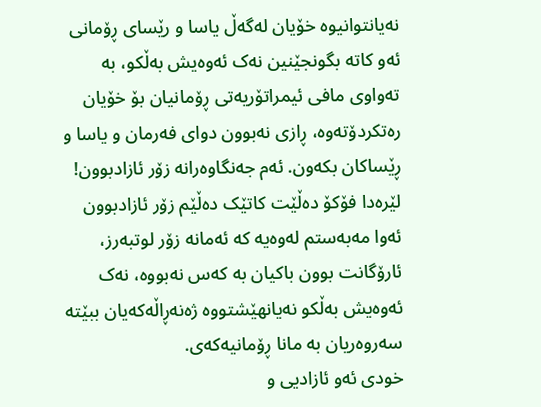نەیانتوانیوە خۆیان لەگەڵ یاسا و رێسای ڕۆمانی ئەو کاتە بگونجێنین نەک ئەوەیش بەڵکو، بە تەواوی مافی ئیمراتۆریەتی ڕۆمانیان بۆ خۆیان رەتکردۆتەوە، ڕازی نەبوون دوای فەرمان و یاسا و ڕێساکان بکەون. ئەم جەنگاوەرانە زۆر ئازادبوون! لێرەدا فۆکۆ دەڵێت کاتێک دەڵێم زۆر ئازادبوون ئەوا مەبەستم لەوەیە کە ئەمانە زۆر لوتبەرز، ئارۆگانت بوون باکیان بە کەس نەبووە، نەک ئەوەیش بەڵکو نەیانهێشتووە ژەنەڕاڵەکەیان ببێتە سەروەریان بە مانا ڕۆمانیەکەی.
خودی ئەو ئازادیی و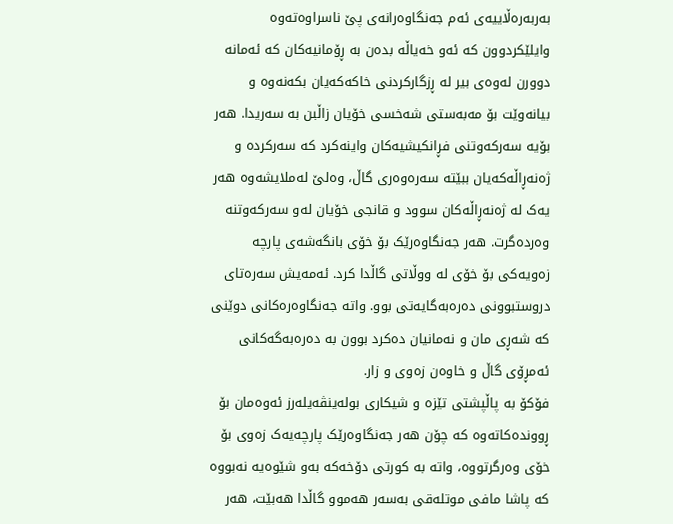بەربەرەڵاییەی ئەم جەنگاوەرانەی پێ ناسراوەتەوە وایلێکردوون کە ئەو خەیاڵە بدەن بە ڕۆمانیەکان کە ئەمانە دوورن لەوەی بیر لە ڕزگارکردنی خاکەکەیان بکەنەوە و بیانەوێت بۆ مەبەستی شەخسی خۆیان زاڵبن بە سەریدا. هەر بۆیە سەرکەوتنی فڕانکیشیەکان واینەکرد کە سەرکردە و ژەنەڕاڵەکەیان ببێتە سەرەوەری گاڵ، وەلێ لەملایشەوە هەر یەک لە ژەنەڕاڵەکان سوود و قانجی خۆیان لەو سەرکەوتنە وەردەگرت. هەر جەنگاوەرێک بۆ خۆی بانگەشەی پارچە زەویەکی بۆ خۆی لە ووڵاتی گاڵدا کرد. ئەمەیش سەرەتای دروستبوونی دەرەبەگایەتی بوو. واتە جەنگاوەرەکانی دوێنی کە شەڕی مان و نەمانیان دەکرد بوون بە دەرەبەگەکانی ئەمڕۆی گاڵ و خاوەن زەوی و زار.
فۆکۆ بە پاڵپشتی تێزە و شیکاری بولەینڤەیلەرز ئەوەمان بۆ ڕووندەکاتەوە کە چۆن هەر جەنگاوەرێک پارچەیەک زەوی بۆ خۆی وەرگرتووە، واتە بە کورتی دۆخەکە بەو شێوەیە نەبووە کە پاشا مافی موتلەقی بەسەر هەموو گاڵدا هەبێت، هەر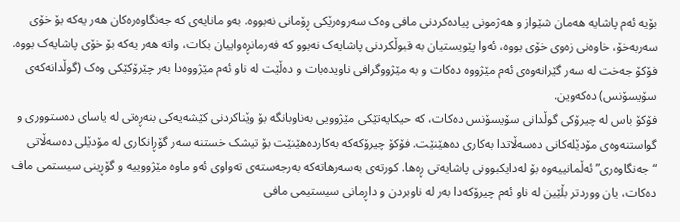بۆیە ئەم پاشایە هەمان شێواز و هەژمونی پیادەکردنی مافی وەک سەروەرێکی ڕۆمانی نەبووە. بەو مانایەی کە جەنگاوەرەکان هەر یەکە بۆ خۆی سەربەخۆ، خاوەنی زەوی خۆی بووە، ئەوا پێویستیان بە قبوڵکردنی پاشایەک نەبوو کە فەرمانڕەواییان بکات، واتە هەر یەکە بۆ خۆی پاشایەک بووە. فۆکۆ جەخت لە سەر گێرانەوەی ئەم مێژووە دەکات و بە مێژووگرافی ناویدەبات و دەڵێت لە ناو ئەم مێژووەدا بەر چێرۆکێکی وەک (گوڵدانەکەی سۆیسۆنس) دەکەوین.
فۆکۆ باس لە چیرۆکی گوڵدانی سۆیسۆنس دەکات، کە حیکایەتێکی مێژوویی بەناوبانگە بۆ وێناکردنی کێشەیەکی بنەڕەتی لە یاسای دەستووری و گواستنەوەی مۆدێلەکانی دەسەڵاتدا بەکاری دەهێنێت. فۆکۆ چیرۆکەکە بەکاردەهێنێت بۆ تیشک خستنە سەر گۆڕانکاری لە مۆدێلی دەسەڵاتی “جەنگاوەری” ئەڵمانییەوە بۆ لەدایکبوونی پاشایەتی ڕەها. کورتەی بەسەرهاتەکە بەرجەستەی تەواوی ئەو ماوە مێژووییە و گۆڕینی سیستمی ماف دەکات، یان ووردتر بڵێین لە ناو ئەم چیرۆکەدا بەر لە ناوبردن و داڕمانی سیستیمی مافی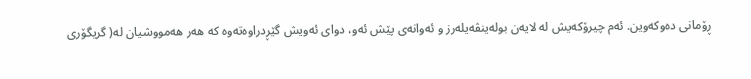ڕۆمانی دەوکەوین. ئەم چیرۆکەیش لە لایەن بولەینڤەیلەرز و ئەوانەی پێش ئەو، دوای ئەویش گێڕدراوەتەوە کە هەر هەمووشیان لە( گریگۆری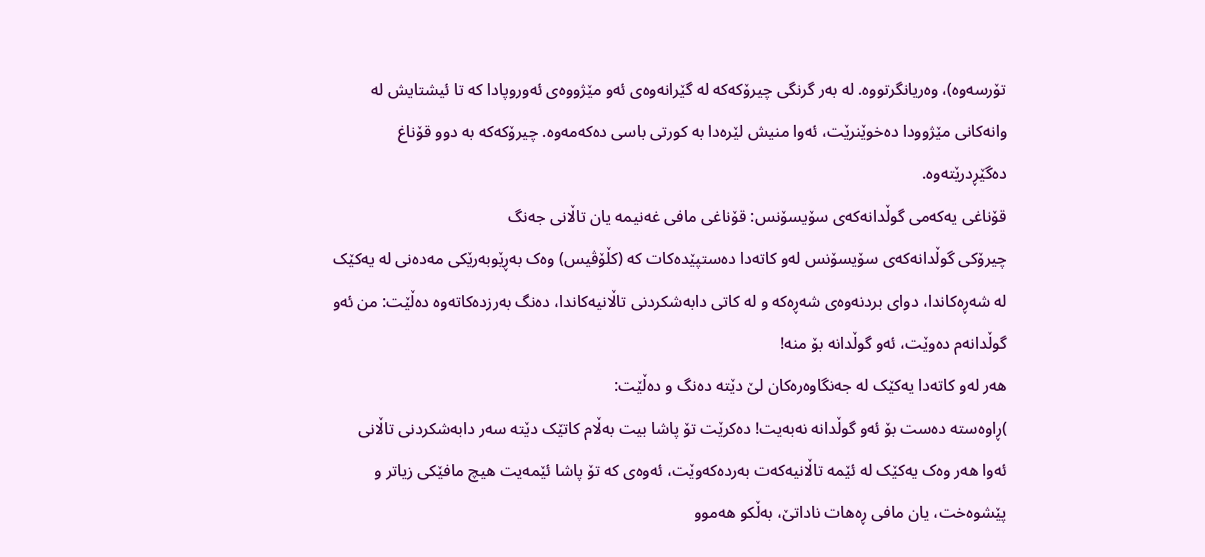تۆرسەوە)، وەریانگرتووە. لە بەر گرنگی چیرۆکەکە لە گێرانەوەی ئەو مێژووەی ئەوروپادا کە تا ئیشتایش لە وانەکانی مێژوودا دەخوێنرێت، ئەوا منیش لێرەدا بە کورتی باسی دەکەمەوە. چیرۆکەکە بە دوو قۆناغ دەگێڕدرێتەوە.
قۆناغی یەکەمی گوڵدانەکەی سۆیسۆنس: قۆناغی مافی غەنیمە یان تاڵانی جەنگ
چیرۆکی گوڵدانەکەی سۆیسۆنس لەو کاتەدا دەستپێدەکات کە (کڵۆڤیس) وەک بەڕێوبەرێکی مەدەنی لە یەکێک لە شەڕەکاندا، دوای بردنەوەی شەڕەکە و لە کاتی دابەشکردنی تاڵانیەکاندا، دەنگ بەرزدەکاتەوە دەڵێت: من ئەو گوڵدانەم دەوێت، ئەو گوڵدانە بۆ منە!
هەر لەو کاتەدا یەکێک لە جەنگاوەرەکان لێ دێتە دەنگ و دەڵێت:
)ڕاوەستە دەست بۆ ئەو گوڵدانە نەبەیت! دەکرێت تۆ پاشا بیت بەڵام کاتێک دێتە سەر دابەشکردنی تاڵانی ئەوا هەر وەک یەکێک لە ئێمە تاڵانیەکەت بەردەکەوێت، ئەوەی کە تۆ پاشا ئێمەیت هیچ مافێکی زیاتر و پێشوەخت، یان مافی ڕەهات ناداتێ، بەڵکو هەموو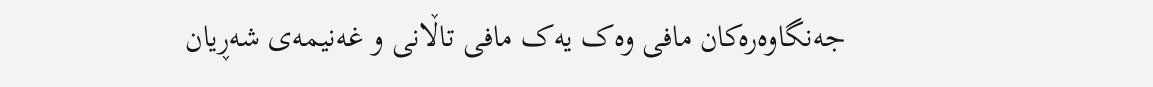جەنگاوەرەکان مافی وەک یەک مافی تاڵانی و غەنیمەی شەڕیان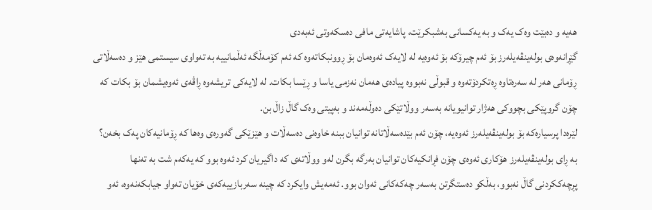هەیە و دەبێت وەک یەک و بە یەکسانی بەشبکرێت، پاشایەتی مافی دەسکەوتی ئەبەدی
گێڕانەوەی بولەینڤەیلەرز بۆ ئەم چیرۆکە بۆ ئەوەیە لە لایەک ئەوەمان بۆ ڕوونبکاتەوە کە ئەم کۆمەڵگە ئەڵمانییە بە تەواوی سیستمی هێز و دەسەڵاتی ڕۆمانی هەر لە سەرەتاوە ڕەتکردۆتەوە و قبوڵی نەبووە پیادەی هەمان نەزمی یاسا و ڕێسا بکات. لە لایەکی تریشەوە ڕاڤەی ئەوەیشمان بۆ بکات کە چۆن گروپێکی بچووکی هەژار توانیویانە بەسەر ووڵاتێکی دەوڵەمەند و بەپیتی وەک گاڵ زاڵ بن.
لێرەدا پرسیارەکە بۆ بولەینڤەیلەرز ئەوەیە، چۆن ئەم بێدەسەڵاتانە توانیان ببنە خاوەنی دەسەڵات و هێزێکی گەورەی وەها کە ڕۆمانیەکان پەک بخەن؟
بە ڕای بولەینڤەیلەرز هۆکاری ئەوەی چۆن فڕانکیەکان توانیان بەرگە بگرن لەو ووڵاتەی کە داگیریان کرد ئەوە بوو کە یەکەم شت بە تەنها پڕچەککردنی گاڵ نەبوو، بەڵکو دەستگرتن بەسەر چەکەکانی ئەوان بوو. ئەمەیش وایکرد کە چینە سەربازییەکەی خۆیان تەواو جیابکەنەوە، ئەو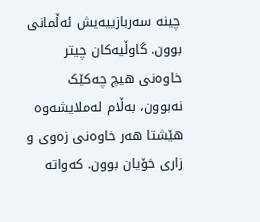چینە سەربازییەیش ئەڵمانی بوون. گاوڵیەکان چیتر خاوەنی هیچ چەکێک نەبوون، بەڵام لەملایشەوە هێشتا هەر خاوەنی زەوی و زاری خۆیان بوون. کەواتە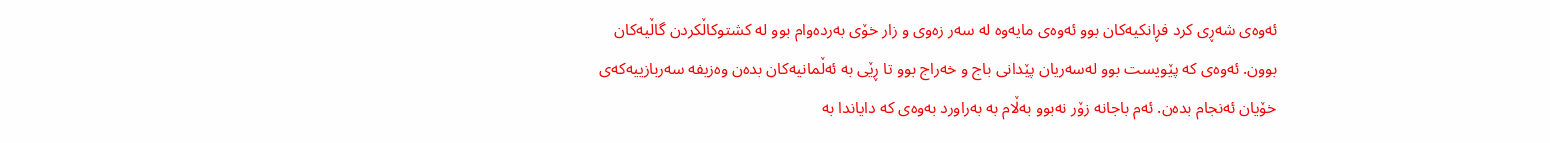ئەوەی شەڕی کرد فڕانکیەکان بوو ئەوەی مایەوە لە سەر زەوی و زار خۆی بەردەوام بوو لە کشتوکاڵکردن گاڵیەکان بوون. ئەوەی کە پێویست بوو لەسەریان پێدانی باج و خەراج بوو تا ڕێی بە ئەڵمانیەکان بدەن وەزیفە سەربازییەکەی خۆیان ئەنجام بدەن. ئەم باجانە زۆر نەبوو بەڵام بە بەراورد بەوەی کە دایاندا بە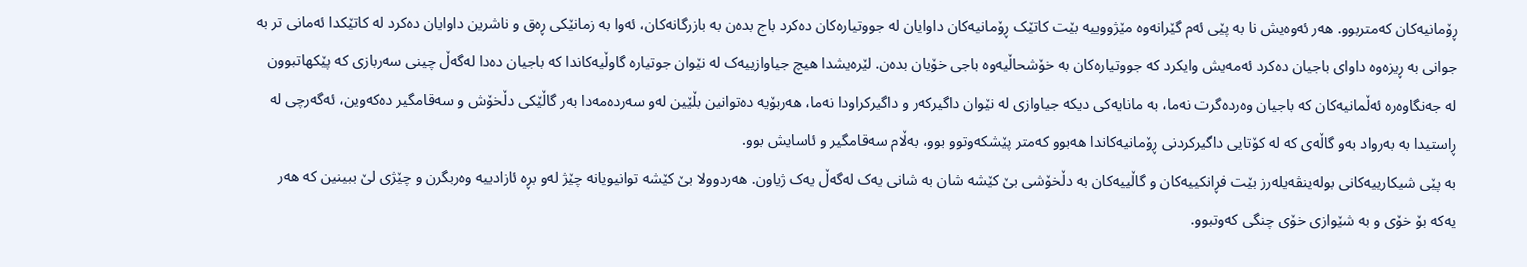ڕۆمانیەکان کەمتربوو. هەر ئەوەیش نا بە پێی ئەم گێرانەوە مێژووییە بێت کاتێک ڕۆمانیەکان داوایان لە جووتیارەکان دەکرد باج بدەن بە بازرگانەکان، ئەوا بە زمانێکی ڕەق و ناشرین داوایان دەکرد لە کاتێکدا ئەمانی تر بە جوانی بە ڕیزەوە داوای باجیان دەکرد ئەمەیش وایکرد کە جووتیارەکان بە خۆشحاڵیەوە باجی خۆیان بدەن. لێرەیشدا هیچ جیاوازییەک لە نێوان جوتیارە گاوڵیەکاندا کە باجیان دەدا لەگەڵ چینی سەربازی کە پێکهاتبوون لە جەنگاوەرە ئەڵمانیەکان کە باجیان وەردەگرت نەما، بە مانایەکی دیکە جیاوازی لە نێوان داگیرکەر و داگیرکراودا نەما، هەربۆیە دەتوانین بڵێین لەو سەردەمەدا بەر گاڵێکی دڵخۆش و سەقامگیر دەکەوین، ئەگەرچی لە ڕاستیدا بە بەرواد بەو گاڵەی کە لە کۆتایی داگیرکردنی ڕۆمانیەکاندا هەبوو کەمتر پێشکەوتوو بوو، بەڵام سەقامگیر و ئاسایش بوو.
بە پێی شیکارییەکانی بولەینڤەیلەرز بێت فڕانکییەکان و گاڵییەکان بە دڵخۆشی بێ کێشە شان بە شانی یەک لەگەڵ یەک ژیاون. هەردوولا بێ کێشە توانیویانە چێژ لەو بڕە ئازادییە وەربگرن و چێژی لێ ببینین کە هەر یەکە بۆ خۆی و بە شێوازی خۆی چنگی کەوتبوو.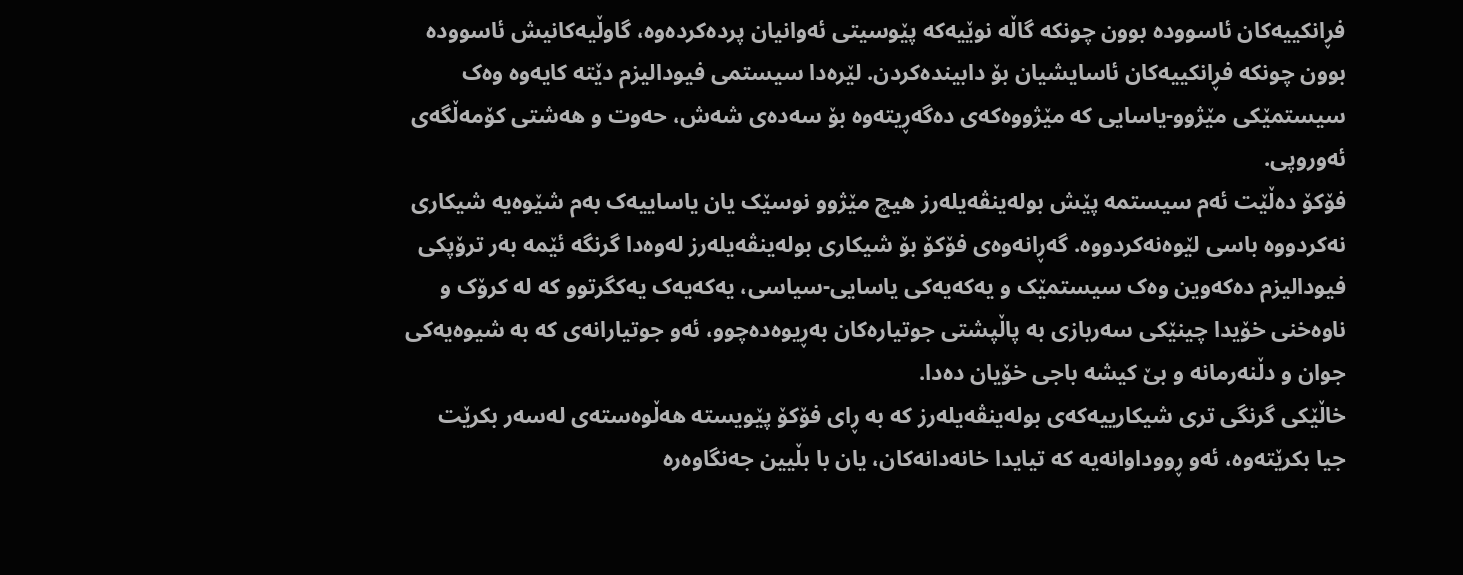فڕانکییەکان ئاسوودە بوون چونکە گاڵە نوێیەکە پێوسیتی ئەوانیان پردەکردەوە، گاوڵیەکانیش ئاسوودە بوون چونکە فڕانکییەکان ئاسایشیان بۆ دابیندەکردن. لێرەدا سیستمی فیودالیزم دێتە کایەوە وەک سیستمێکی مێژوو-یاسایی کە مێژووەکەی دەگەڕیتەوە بۆ سەدەی شەش، حەوت و هەشتی کۆمەڵگەی ئەوروپی.
فۆکۆ دەڵێت ئەم سیستمە پێش بولەینڤەیلەرز هیچ مێژوو نوسێک یان یاساییەک بەم شێوەیە شیکاری نەکردووە باسی لێوەنەکردووە. گەڕانەوەی فۆکۆ بۆ شیکاری بولەینڤەیلەرز لەوەدا گرنگە ئێمە بەر ترۆپکی فیودالیزم دەکەوین وەک سیستمێک و یەکەیەکی یاسایی-سیاسی، یەکەیەک یەکگرتوو کە لە کرۆک و ناوەخنی خۆیدا چینێکی سەربازی بە پاڵپشتی جوتیارەکان بەڕیوەدەچوو، ئەو جوتیارانەی کە بە شیوەیەکی جوان و دڵنەرمانە و بێ کیشە باجی خۆیان دەدا.
خاڵێکی گرنگی تری شیکارییەکەی بولەینڤەیلەرز کە بە ڕای فۆکۆ پێویستە هەڵوەستەی لەسەر بکرێت جیا بکرێتەوە، ئەو ڕووداوانەیە کە تیایدا خانەدانەکان، یان با بڵیین جەنگاوەرە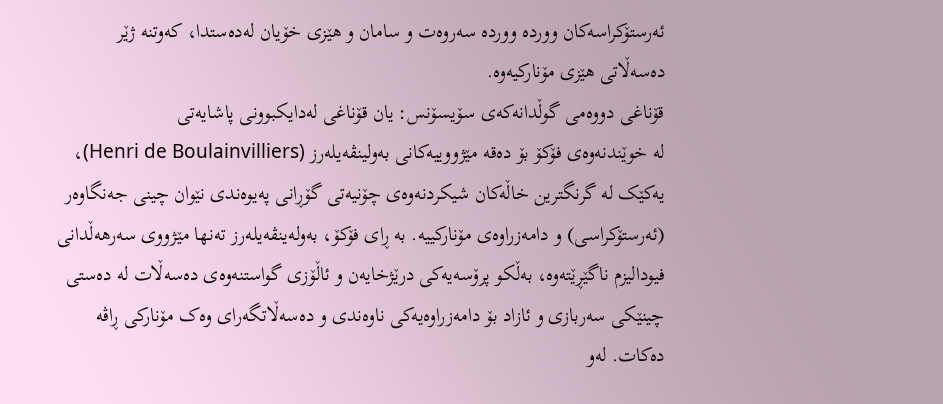ئەرستۆکراسەکان ووردە ووردە سەروەت و سامان و هێزی خۆیان لەدەستدا، کەوتنە ژێر دەسەڵاتی هێزی مۆنارکیەوە.
قۆناغی دووەمی گوڵدانەکەی سۆیسۆنس: یان قۆناغی لەدایکبوونی پاشایەتی
لە خوێندنەوەی فۆکۆ بۆ دەقە مێژووییەکانی بەولینڤەیلەرز (Henri de Boulainvilliers)، یەکێک لە گرنگترین خاڵەکان شیکردنەوەی چۆنیەتی گۆڕانی پەیوەندی نێوان چینی جەنگاوەر (ئەرستۆکراسی) و دامەزراوەی مۆنارکییە. بە ڕای فۆکۆ، بەولەینڤەیلەرز تەنها مێژووی سەرهەڵدانی فیودالیزم ناگێڕێتەوە، بەڵکو پرۆسەیەکی درێژخایەن و ئاڵۆزی گواستنەوەی دەسەڵات لە دەستی چینێکی سەربازی و ئازاد بۆ دامەزراوەیەکی ناوەندی و دەسەڵاتگەرای وەک مۆنارکی ڕاڤە دەکات. لەو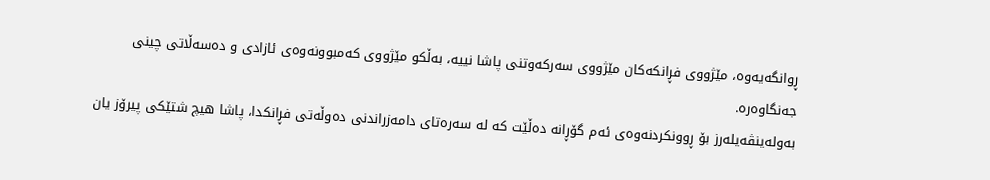ڕوانگەیەوە، مێژووی فڕانکەکان مێژووی سەرکەوتنی پاشا نییە، بەڵکو مێژووی کەمبوونەوەی ئازادی و دەسەڵاتی چینی جەنگاوەرە.
بەولەینڤەیلەرز بۆ ڕوونکردنەوەی ئەم گۆڕانە دەڵێت کە لە سەرەتای دامەزراندنی دەوڵەتی فڕانکدا، پاشا هیچ شتێکی پیرۆز یان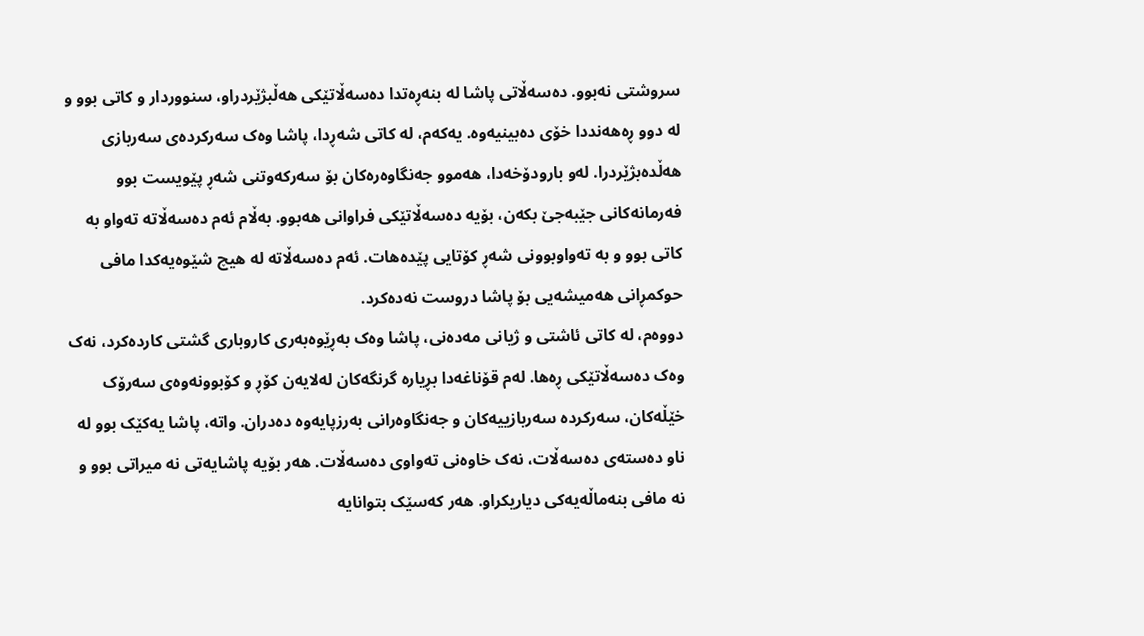سروشتی نەبوو. دەسەڵاتی پاشا لە بنەڕەتدا دەسەڵاتێکی هەڵبژێردراو، سنووردار و کاتی بوو و لە دوو ڕەهەنددا خۆی دەبینیەوە. یەکەم، لە کاتی شەڕدا، پاشا وەک سەرکردەی سەربازی هەڵدەبژێردرا. لەو بارودۆخەدا، هەموو جەنگاوەرەکان بۆ سەرکەوتنی شەڕ پێویست بوو فەرمانەکانی جێبەجێ بکەن، بۆیە دەسەڵاتێکی فراوانی هەبوو. بەڵام ئەم دەسەڵاتە تەواو بە کاتی بوو و بە تەواوبوونی شەڕ کۆتایی پێدەهات. ئەم دەسەڵاتە لە هیچ شێوەیەکدا مافی حوکمڕانی هەمیشەیی بۆ پاشا دروست نەدەکرد.
دووەم، لە کاتی ئاشتی و ژیانی مەدەنی، پاشا وەک بەڕێوەبەری کاروباری گشتی کاردەکرد، نەک وەک دەسەڵاتێکی ڕەها. لەم قۆناغەدا بڕیارە گرنگەکان لەلایەن کۆڕ و کۆبوونەوەی سەرۆک خێڵەکان، سەرکردە سەربازییەکان و جەنگاوەرانی بەرزپایەوە دەدران. واتە، پاشا یەکێک بوو لە ناو دەستەی دەسەڵات، نەک خاوەنی تەواوی دەسەڵات. هەر بۆیە پاشایەتی نە میراتی بوو و نە مافی بنەماڵەیەکی دیاریکراو. هەر کەسێک بتوانایە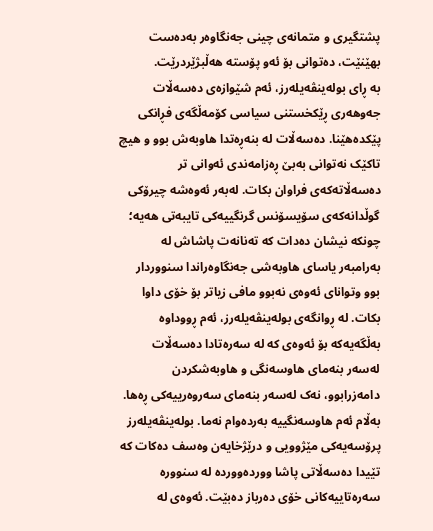پشتگیری و متمانەی چینی جەنگاوەر بەدەست بهێنێت، دەتوانی بۆ ئەو پۆستە هەڵبژێردرێت.
بە ڕای بولەینڤەیلەرز، ئەم شێوازەی دەسەڵات جەوهەری ڕێکخستنی سیاسی کۆمەڵگەی فڕانکی پێکدەهێنا. دەسەڵات لە بنەڕەتدا هاوبەش بوو و هیچ تاکێک نەتوانی بەبێ ڕەزامەندی ئەوانی تر دەسەڵاتەکەی فراوان بکات. لەبەر ئەوەشە چیرۆکی گوڵدانەکەی سۆیسۆنس گرنگییەکی تایبەتی هەیە؛ چونکە نیشان دەدات کە تەنانەت پاشاش لە بەرامبەر یاسای هاوبەشی جەنگاوەراندا سنووردار بوو وتوانای ئەوەی نەبوو مافی زیاتر بۆ خۆی داوا بکات. لە ڕوانگەی بولەینڤەیلەرز، ئەم ڕووداوە بەڵگەیەکە بۆ ئەوەی کە لە سەرەتادا دەسەڵات لەسەر بنەمای هاوسەنگی و هاوبەشکردن دامەزرابوو، نەک لەسەر بنەمای سەروەرییەکی ڕەها.
بەڵام ئەم هاوسەنگییە بەردەوام نەما. بولەینڤەیلەرز پرۆسەیەکی مێژوویی و درێژخایەن وەسف دەکات کە تێیدا دەسەڵاتی پاشا ووردەووردە لە سنوورە سەرەتاییەکانی خۆی دەرباز دەبێت. ئەوەی لە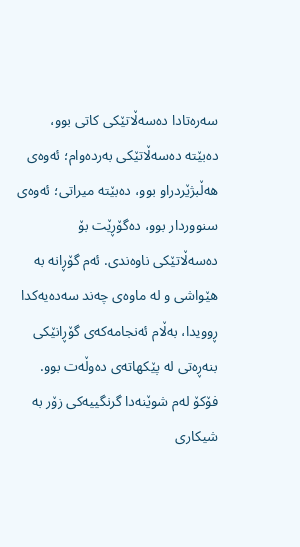سەرەتادا دەسەڵاتێکی کاتی بوو، دەبێتە دەسەڵاتێکی بەردەوام؛ ئەوەی هەڵبژێردراو بوو، دەبێتە میراتی؛ ئەوەی سنووردار بوو، دەگۆڕێت بۆ دەسەڵاتێکی ناوەندی. ئەم گۆڕانە بە هێواشی و لە ماوەی چەند سەدەیەکدا ڕوویدا، بەڵام ئەنجامەکەی گۆڕانێکی بنەڕەتی لە پێکهاتەی دەوڵەت بوو.
فۆکۆ لەم شوێنەدا گرنگییەکی زۆر بە شیکاری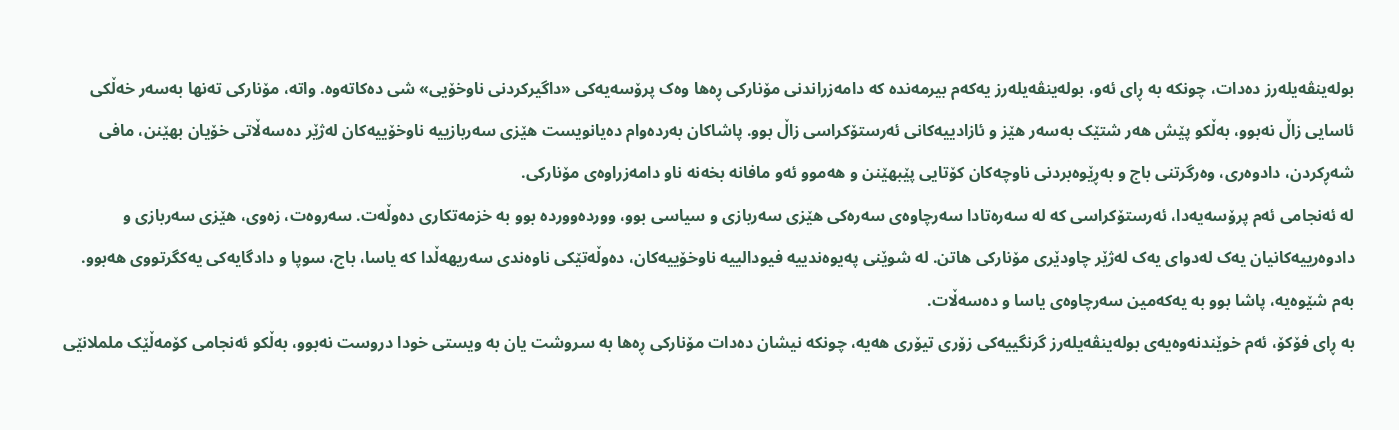بولەینڤەیلەرز دەدات، چونکە بە ڕای ئەو، بولەینڤەیلەرز یەکەم بیرمەندە کە دامەزراندنی مۆنارکی ڕەها وەک پرۆسەیەکی «داگیرکردنی ناوخۆیی» شی دەکاتەوە. واتە، مۆنارکی تەنها بەسەر خەڵکی ئاسایی زاڵ نەبوو، بەڵکو پێش هەر شتێک بەسەر هێز و ئازادییەکانی ئەرستۆکراسی زاڵ بوو. پاشاکان بەردەوام دەیانویست هێزی سەربازییە ناوخۆییەکان لەژێر دەسەڵاتی خۆیان بهێنن، مافی شەڕکردن، دادوەری، وەرگرتنی باج و بەڕێوەبردنی ناوچەکان کۆتایی پێبهێنن و هەموو ئەو مافانە بخەنە ناو دامەزراوەی مۆنارکی.
لە ئەنجامی ئەم پرۆسەیەدا، ئەرستۆکراسی کە لە سەرەتادا سەرچاوەی سەرەکی هێزی سەربازی و سیاسی بوو، ووردەووردە بوو بە خزمەتکاری دەوڵەت. سەروەت، زەوی، هێزی سەربازی و دادوەرییەکانیان یەک لەدوای یەک لەژێر چاودێری مۆنارکی هاتن. لە شوێنی پەیوەندییە فیودالییە ناوخۆییەکان، دەوڵەتێکی ناوەندی سەریهەڵدا کە یاسا، باج، سوپا و دادگایەکی یەکگرتووی هەبوو. بەم شێوەیە، پاشا بوو بە یەکەمین سەرچاوەی یاسا و دەسەڵات.
بە ڕای فۆکۆ، ئەم خوێندنەوەیەی بولەینڤەیلەرز گرنگییەکی زۆری تیۆری هەیە، چونکە نیشان دەدات مۆنارکی ڕەها بە سروشت یان بە ویستی خودا دروست نەبوو، بەڵکو ئەنجامی کۆمەڵێک ململانێی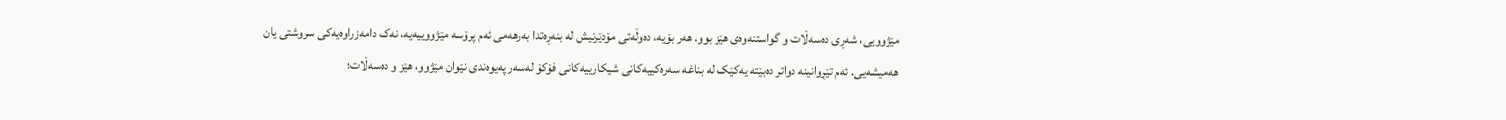مێژوویی، شەڕی دەسەڵات و گواستنەوەی هێز بوو. هەر بۆیە، دەوڵەتی مۆدێرنیش لە بنەڕەتدا بەرهەمی ئەم پرۆسە مێژووییەیە، نەک دامەزراوەیەکی سروشتی یان هەمیشەیی. ئەم تێڕوانینە دواتر دەبێتە یەکێک لە بناغە سەرەکییەکانی شیکارییەکانی فۆکۆ لەسەر پەیوەندی نێوان مێژوو، هێز و دەسەڵات؛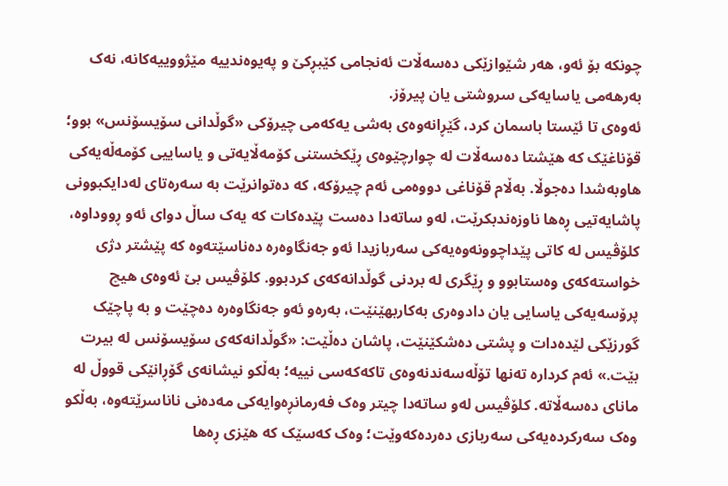چونکە بۆ ئەو، هەر شێوازێکی دەسەڵات ئەنجامی کێبڕکێ و پەیوەندییە مێژووییەکانە، نەک بەرهەمی یاسایەکی سروشتی یان پیرۆز.
ئەوەی تا ئێستا باسمان کرد، گێڕانەوەی بەشی یەکەمی چیرۆکی «گوڵدانی سۆیسۆنس» بوو؛ قۆناغێک کە هێشتا دەسەڵات لە چوارچێوەی ڕێکخستنی کۆمەڵایەتی و یاساییی کۆمەڵەیەکی هاوبەشدا دەجوڵا. بەڵام قۆناغی دووەمی ئەم چیرۆکە، کە دەتوانرێت بە سەرەتای لەدایکبوونی پاشایەتیی ڕەها ناوزەندبکرێت، لەو ساتەدا دەست پێدەکات کە یەک ساڵ دوای ئەو ڕووداوە، کلۆڤیس لە کاتی پێداچوونەوەیەکی سەربازیدا ئەو جەنگاوەرە دەناسێتەوە کە پێشتر دژی خواستەکەی وەستابوو و ڕێگری لە بردنی گوڵدانەکەی کردبوو. کلۆڤیس بێ ئەوەی هیچ پرۆسەیەکی یاسایی یان دادوەری بەکاربهێنێت، بەرەو ئەو جەنگاوەرە دەچێت و بە پاچێک گورزێکی لێدەدات و پشتی دەشکێنێت، پاشان دەڵێت: «گوڵدانەکەی سۆیسۆنس لە بیرت بێت.» ئەم کردارە تەنها تۆڵەسەندنەوەی تاکەکەسی نییە؛ بەڵکو نیشانەی گۆڕانێکی قووڵ لە مانای دەسەڵاتە. کلۆڤیس لەو ساتەدا چیتر وەک فەرمانڕەوایەکی مەدەنی ناناسرێتەوە، بەڵکو وەک سەرکردەیەکی سەربازی دەردەکەوێت؛ وەک کەسێک کە هێزی ڕەها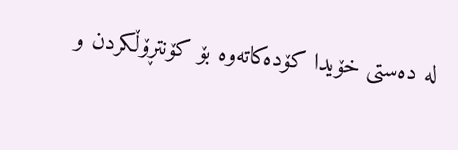لە دەستی خۆیدا کۆدەکاتەوە بۆ کۆنتڕۆڵکردن و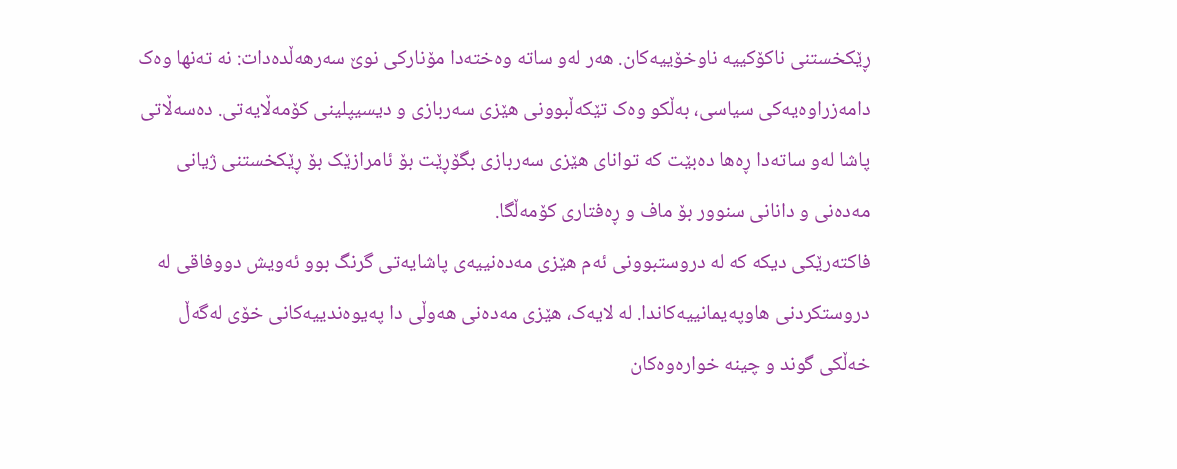ڕێکخستنی ناکۆکییە ناوخۆییەکان. هەر لەو ساتە وەختەدا مۆنارکی نوێ سەرهەڵدەدات: نە تەنها وەک دامەزراوەیەکی سیاسی، بەڵکو وەک تێکەڵبوونی هێزی سەربازی و دیسیپلینی کۆمەڵایەتی. دەسەڵاتی پاشا لەو ساتەدا ڕەها دەبێت کە توانای هێزی سەربازی بگۆڕێت بۆ ئامرازێک بۆ ڕێکخستنی ژیانی مەدەنی و دانانی سنوور بۆ ماف و ڕەفتاری کۆمەڵگا.
فاکتەرێکی دیکە کە لە دروستبوونی ئەم هێزی مەدەنییەی پاشایەتی گرنگ بوو ئەویش دووفاقی لە دروستکردنی هاوپەیمانییەکاندا. لە لایەک، هێزی مەدەنی هەوڵی دا پەیوەندییەکانی خۆی لەگەڵ خەڵکی گوند و چینە خوارەوەکان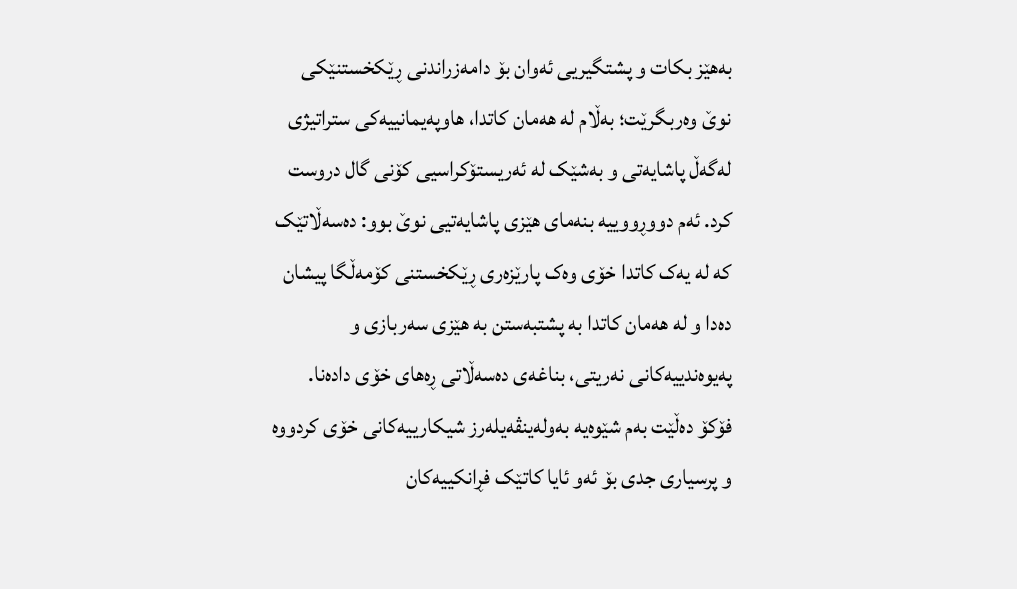بەهێز بکات و پشتگیریی ئەوان بۆ دامەزراندنی ڕێکخستنێکی نوێ وەربگرێت؛ بەڵام لە هەمان کاتدا، هاوپەیمانییەکی ستراتیژی لەگەڵ پاشایەتی و بەشێک لە ئەریستۆکراسیی کۆنی گال دروست کرد. ئەم دووڕووییە بنەمای هێزی پاشایەتیی نوێ بوو: دەسەڵاتێک کە لە یەک کاتدا خۆی وەک پارێزەری ڕێکخستنی کۆمەڵگا پیشان دەدا و لە هەمان کاتدا بە پشتبەستن بە هێزی سەربازی و پەیوەندییەکانی نەریتی، بناغەی دەسەڵاتی ڕەهای خۆی دادەنا.
فۆکۆ دەڵێت بەم شێوەیە بەولەینڤەیلەرز شیکارییەکانی خۆی کردووە و پرسیاری جدی بۆ ئەو ئایا کاتێک فڕانکییەکان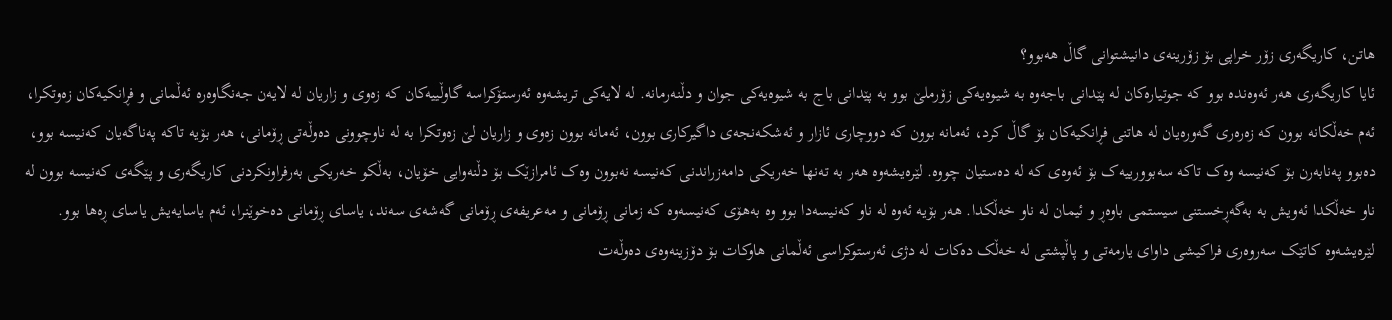هاتن، کاریگەری زۆر خراپی بۆ زۆرینەی دانیشتوانی گاڵ هەبوو؟
ئایا کاریگەری هەر ئەوەندە بوو کە جوتیارەکان لە پێدانی باجەوە بە شیوەیەکی زۆرملێ بوو بە پێدانی باج بە شیوەیەکی جوان و دڵنەرمانە. لە لایەکی تریشەوە ئەرستۆکراسە گاوڵییەکان کە زەوی و زاریان لە لایەن جەنگاوەرە ئەڵمانی و فڕانکیەکان زەوتکرا، ئەم خەڵکانە بوون کە زەرەری گەورەیان لە هاتنی فڕانکیەکان بۆ گاڵ کرد، ئەمانە بوون کە دووچاری ئازار و ئەشکەنجەی داگیرکاری بوون، ئەمانە بوون زەوی و زاریان لێ زەوتکرا بە لە ناوچوونی دەوڵەتی ڕۆمانی، هەر بۆیە تاکە پەناگەیان کەنیسە بوو، دەبوو پەنابەرن بۆ کەنیسە وەک تاکە سەبوورییەک بۆ ئەوەی کە لە دەستیان چووە. لێرەیشەوە هەر بە تەنها خەریکی دامەزراندنی کەنیسە نەبوون وەک ئامرازێک بۆ دڵنەوایی خۆیان، بەڵکو خەریکی بەرفراونکردنی کاریگەری و پێگەی کەنیسە بوون لە ناو خەڵکدا ئەویش بە بەگەڕخستنی سیستمی باوەڕ و ئیمان لە ناو خەڵکدا. هەر بۆیە ئەوە لە ناو کەنیسەدا بوو وە بەهۆی کەنیسەوە کە زمانی ڕۆمانی و مەعریفەی ڕۆمانی گەشەی سەند، یاسای ڕۆمانی دەخوێنرا، ئەم یاسایەیش یاسای ڕەها بوو. لێرەیشەوە کاتێک سەروەری فراکیشی داوای یارمەتی و پاڵپشتی لە خەڵک دەکات لە دژی ئەرستوکراسی ئەڵمانی هاوکات بۆ دۆزینەوەی دەوڵەت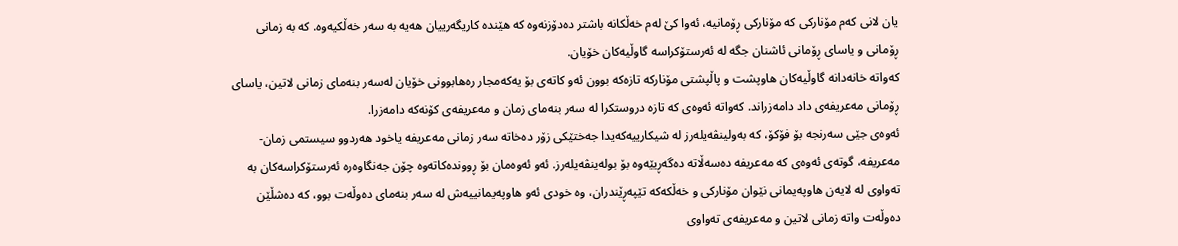یان لانی کەم مۆنارکی کە مۆنارکی ڕۆمانیە، ئەوا کێ لەم خەڵکانە باشتر دەدۆزنەوە کە هێندە کاریگەرییان هەیە بە سەر خەڵکیەوە. کە بە زمانی ڕۆمانی و یاسای ڕۆمانی ئاشنان جگە لە ئەرستۆکراسە گاوڵیەکان خۆیان.
کەواتە خانەدانە گاوڵیەکان هاوپشت و پاڵپشتی مۆنارکە تازەکە بوون ئەو کاتەی بۆ یەکەمجار رەهابوونی خۆیان لەسەر بنەمای زمانی لاتین، یاسای ڕۆمانی مەعریفەی داد دامەزراند. کەواتە ئەوەی کە تازە دروستکرا لە سەر بنەمای زمان و مەعریفەی کۆنەکە دامەزرا.
ئەوەی جێی سەرنجە بۆ فۆکۆ، کە بەولینڤەیلەرز لە شیکارییەکەیدا جەختێکی زۆر دەخاتە سەر زمانی مەعریفە یاخود هەردوو سیستمی زمان-مەعریفە، گوتەی ئەوەی کە مەعریفە دەسەڵاتە دەگەڕیێەوە بۆ بولەینڤەیلەرز. ئەو ئەوەمان بۆ ڕووندەکاتەوە چۆن جەنگاوەرە ئەرستۆکراسەکان بە تەواوی لە لایەن هاوپەیمانی نێوان مۆنارکی و خەڵکەکە تێپەڕێندران، وە خودی ئەو هاوپەیمانییەش لە سەر بنەمای دەوڵەت بوو، کە دەشڵێن دەوڵەت واتە زمانی لاتین و مەعریفەی تەواوی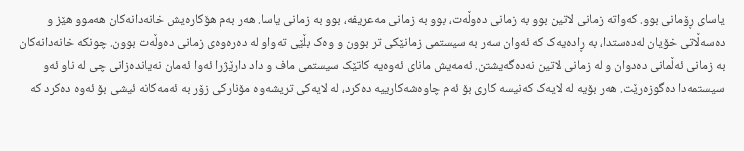یاسای ڕۆمانی بوو. کەواتە زمانی لاتین بوو بە زمانی دەوڵەت، بوو بە زمانی مەعریفە، بوو بە زمانی یاسا. هەر بەم هۆکارەیش خانەدانەکان هەموو هێز و دەسەڵاتی خۆیان لەدەستدا، بە ڕادەیەک کە ئەوان سەر بە سیستمی زمانێکی تر بوون و وەک بڵێی تەواو لە دەرەوەی زمانی دەوڵەت بوون. چونکە خانەدانەکان بە زمانی ئەڵمانی دەدوان و لە زمانی لاتین نەدەگەیشتن. ئەمەیش مانای ئەوەیە کاتێک سیستمی ماف و داد دارێژرا ئەوا ئەمان نەیاندەزانی چی لە ناو ئەو سیستمەدا دەگوزەرێت. هەر بۆیە لە لایەک کەنیسە کاری بۆ ئەم چاوەشەکارییە دەکرد، لە لایەکی تریشەوە مۆنارکی زۆر بە ئەمەکانە ئیشی بۆ ئەوە دەکرد کە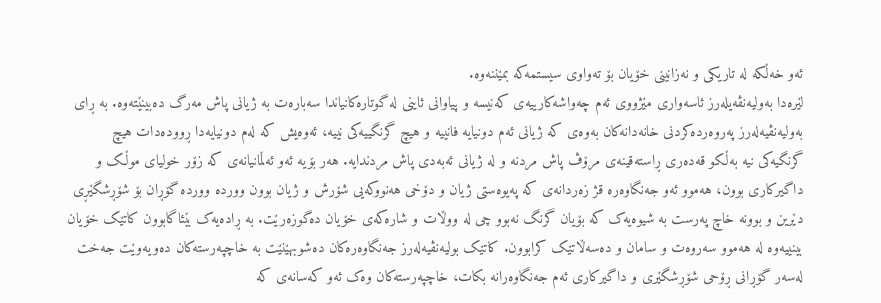ئەو خەڵکە لە تاریکی و نەزانینی خۆیان بۆ تەواوی سیستمەکە بمێننەوە.
لێرەدا بەولیەنڤەیلەرز ئاسەواری مێژووی ئەم چەواشەکارییەی کەنیسە و پیاوانی ئاینی لە گوتارەکانیاندا سەبارەت بە ژیانی پاش مەرگ دەبینێتەوە. بە ڕای بەولیەنڤیەلەرز پەروەردەکردنی خانەدانەکان بەوەی کە ژیانی ئەم دونیایە فانییە و هیچ گرنگییەکی نییە، ئەوەیش کە لەم دونیایەدا ڕوودەدات هیچ گرنگیەکی نیە بەڵکو قەدەری ڕاستەقینەی مرۆڤ پاش مردنە و لە ژیانی ئەبەدی پاش مردندایە. هەر بۆیە ئەو ئەڵمانیانەی کە زۆر خولیای موڵک و داگیرکاری بوون، هەموو ئەو جەنگاوەرە قژ زەردانەی کە پەیوەستی ژیان و دۆخی هەنووکەیی شۆرش و ژیان بوون ووردە ووردە گۆڕان بۆ شۆڕشگێڕی دێرین و بوونە خاچ پەرست بە شیوەیەک کە بۆیان گرنگ نەبوو چی لە ووڵات و شارەکەی خۆیان دەگوزەرێت. بە ڕادەیەک بێئاگابوون کاتێک خۆیان بینییەوە لە هەموو سەروەت و سامان و دەسەڵاتێک کرابوون. کاتێک بولیەنڤیەلەرز جەنگاوەرەکان دەشوبهێنێت بە خاچپەرستەکان دەویەوێت جەخت لەسەر گۆڕانی ڕۆحی شۆڕشگێری و داگیرکاری ئەم جەنگاوەرانە بکات، خاچپەرستەکان وەک ئەو کەسانەی کە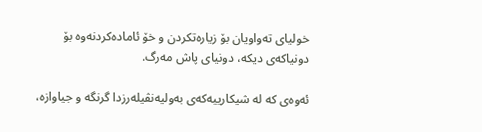خولیای تەواویان بۆ زیارەتکردن و خۆ ئامادەکردنەوە بۆ دونیاکەی دیکە، دونیای پاش مەرگ.

ئەوەی کە لە شیکارییەکەی بەولیەنڤیلەرزدا گرنگە و جیاوازە،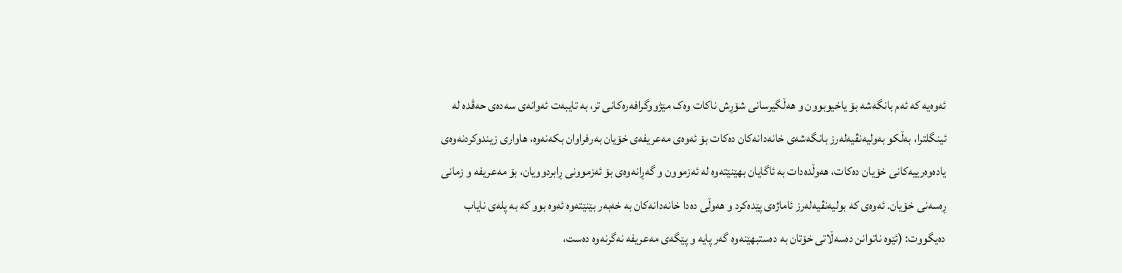ئەوەیە کە ئەم بانگەشە بۆ یاخیوبوون و هەڵگیرسانی شۆڕش ناکات وەک مێژووگرافەرەکانی تر، بە تایبەت ئەوانەی سەدەی حەڤدە لە ئینگلترا، بەڵکو بەولیەنڤیەلەرز بانگەشەی خانەدانەکان دەکات بۆ ئەوەی مەعریفەی خۆیان بەرفراوان بکەنەوە، هاواری زیندوکردنەوەی یادەوەرییەکانی خۆیان دەکات، هەوڵدەدات بە ئاگایان بهێنێتەوە لە ئەزموون و گەڕانەوەی بۆ ئەزموونی ڕابردوویان، بۆ مەعریفە و زمانی ڕەسەنی خۆیان. ئەوەی کە بولیەنڤیەلەرز ئاماژەی پێدەکرد و هەوڵی دەدا خانەدانەکان بە خەبەر بێنێتەوە ئەوە بوو کە بە پلەی نایاب دەیگووت: (ئێوە ناتوانن دەسەڵاتی خۆتان بە دەستبهێنەوە گەر پایە و پێگەی مەعریفە نەگرنەوە دەست،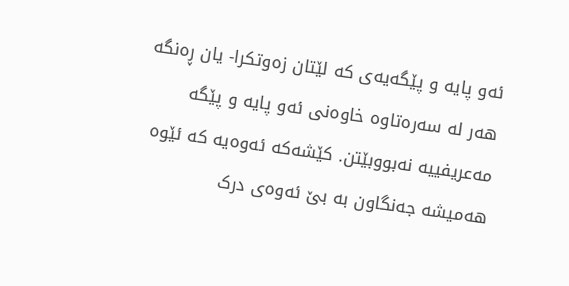ئەو پایە و پێگەیەی کە لێتان زەوتکرا- یان ڕەنگە هەر لە سەرەتاوە خاوەنی ئەو پایە و پێگە مەعریفییە نەبووبێتن. کێشەکە ئەوەیە کە ئێوە هەمیشە جەنگاون بە بێ ئەوەی درک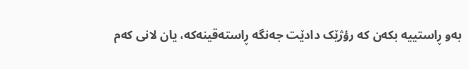بەو ڕاستییە بکەن کە رؤژێک دادێت جەنگە ڕاستەقینەکە، یان لانی کەم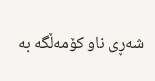شەڕی ناو کۆمەڵگە بە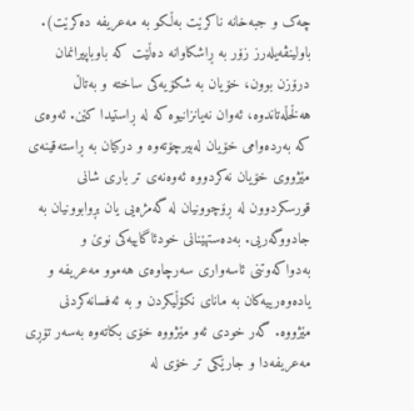چەک و جبەخانە ناکرێت بەڵکو بە مەعریفە دەکرێت).
باولینڤەیلەرز زۆر بە ڕاشکاوانە دەڵێت کە باوباپیرانمان درۆزن بوون، خۆیان بە شکۆیەکی ساختە و بەتاڵ هەڵخڵەتاندوە، ئەوان نەیانزانیوە کە لە ڕاستیدا کێن. ئەوەی کە بەردەوامی خۆیان لەبیرچۆتەوە و درکیان بە ڕاستەقینەی مێژووی خۆیان نەکردووە ئەوەنەی تر باری شانی قورسکردوون لە ڕۆچوونیان لە گەمژەیی یان بڕوابوونیان بە جادووگەریی. بەدەستهێنانی خودئاگاییەکی نوێ و بەدواکەوتنی ئاسەواری سەرچاوەی هەموو مەعریفە و یادەوەرییەکان بە مانای نکۆڵیکردن و بە ئەفسانەکردنی مێژووە. گەر خودی ئەو مێژووە خۆی بکاتەوە بەسەر تۆڕی مەعریفەدا و جارێکی تر خۆی لە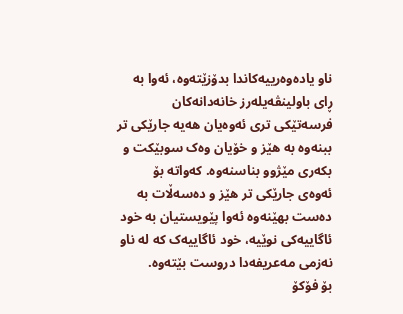ناو یادەوەرییەکاندا بدۆزێتەوە، ئەوا بە ڕای باولینڤەیلەرز خانەدانەکان فرسەتێکی تری ئەوەیان هەیە جارێکی تر ببنەوە بە هێز و خۆیان وەک سوبێکت و بکەری مێژوو بناسنەوە. کەواتە بۆ ئەوەی جارێکی تر هێز و دەسەڵات بە دەست بهێنەوە ئەوا پێویستیان بە خود ئاگاییەکی نوێیە، خود ئاگاییەک کە لە ناو نەزمی مەعریفەدا دروست بێتەوە.
بۆ فۆکۆ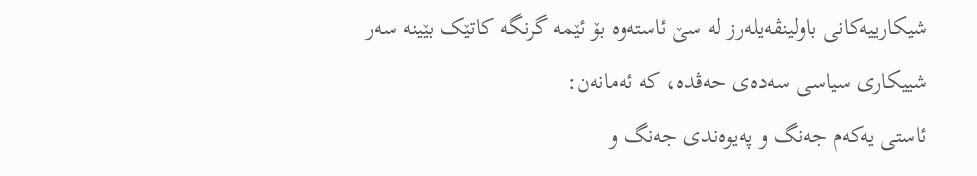شیکارییەکانی باولینڤەیلەرز لە سێ ئاستەوە بۆ ئێمە گرنگە کاتێک بێینە سەر شییکاری سیاسی سەدەی حەڤدە، کە ئەمانەن:
ئاستی یەکەم جەنگ و پەیوەندی جەنگ و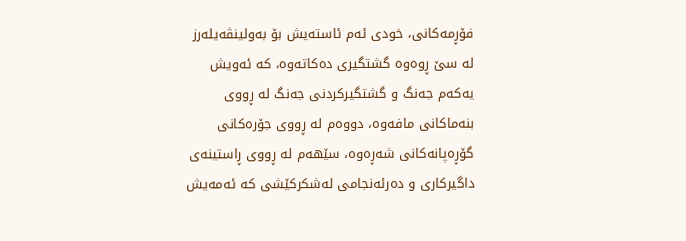فۆڕمەکانی، خودی ئەم ئاستەیش بۆ بەولینڤەیلەرز لە سێ ڕوەوە گشتگیری دەکاتەوە، کە ئەویش یەکەم جەنگ و گشتگیرکردنی جەنگ لە ڕووی بنەماکانی مافەوە، دووەم لە ڕووی جۆرەکانی گۆڕەپانەکانی شەڕەوە، سێهەم لە ڕووی ڕاستینەی داگیرکاری و دەرئەنجامی لەشکرکێشی کە ئەمەیش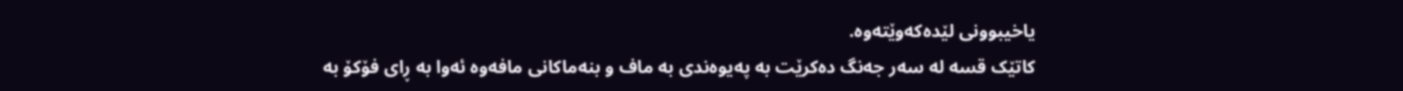یاخیبوونی لێدەکەوێتەوە.
کاتێک قسە لە سەر جەنگ دەکرێت بە پەیوەندی بە ماف و بنەماکانی مافەوە ئەوا بە ڕای فۆکۆ بە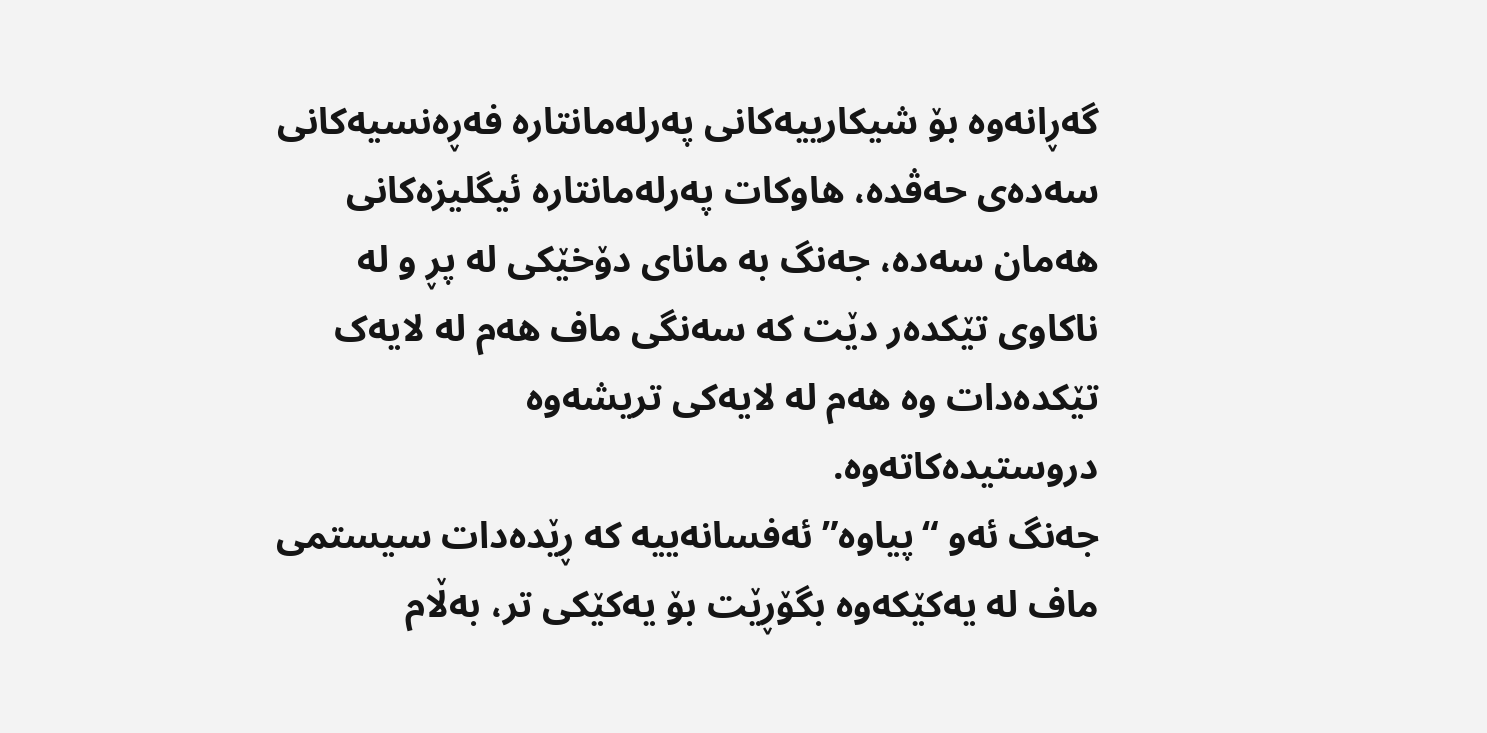گەڕانەوە بۆ شیکارییەکانی پەرلەمانتارە فەڕەنسیەکانی سەدەی حەڤدە، هاوکات پەرلەمانتارە ئیگلیزەکانی هەمان سەدە، جەنگ بە مانای دۆخێکی لە پڕ و لە ناکاوی تێکدەر دێت کە سەنگی ماف هەم لە لایەک تێکدەدات وە هەم لە لایەکی تریشەوە دروستیدەکاتەوە.
جەنگ ئەو “پیاوە” ئەفسانەییە کە ڕێدەدات سیستمی ماف لە یەکێکەوە بگۆڕێت بۆ یەکێکی تر، بەڵام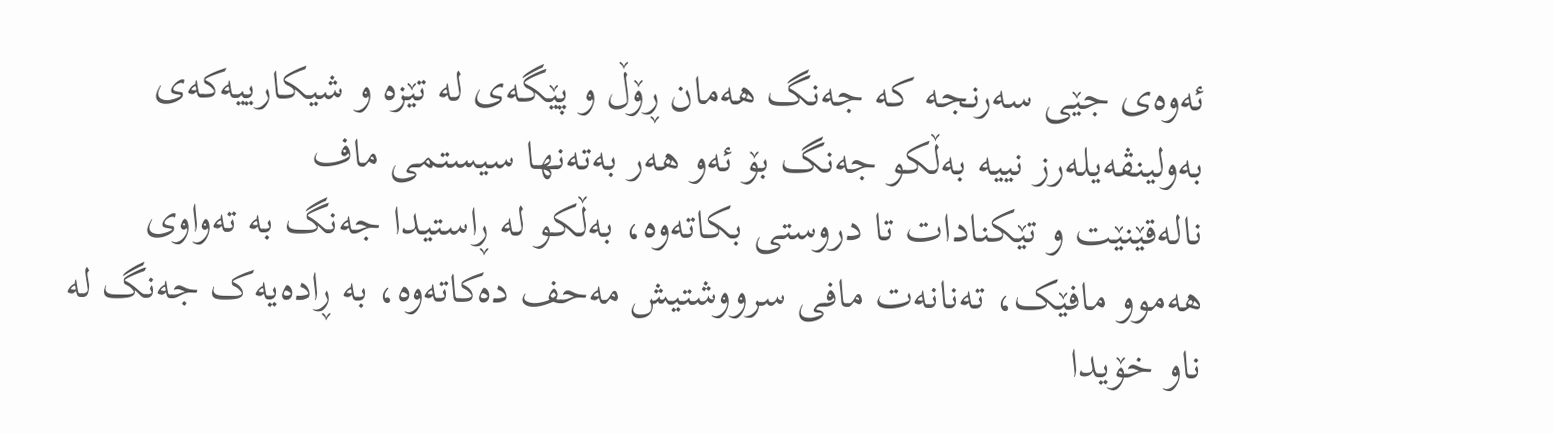ئەوەی جێی سەرنجە کە جەنگ هەمان ڕۆڵ و پێگەی لە تێزە و شیکارییەکەی بەولینڤەیلەرز نییە بەڵکو جەنگ بۆ ئەو هەر بەتەنها سیستمی ماف
نالەقێنێت و تێکنادات تا دروستی بکاتەوە، بەڵکو لە ڕاستیدا جەنگ بە تەواوی هەموو مافێک، تەنانەت مافی سرووشتیش مەحف دەکاتەوە، بە ڕادەیەک جەنگ لە ناو خۆیدا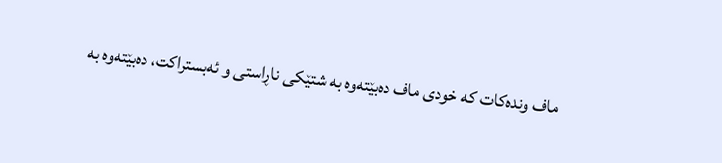ماف وندەکات کە خودی ماف دەبێتەوە بە شتێکی ناڕاستی و ئەبستراکت، دەبێتەوە بە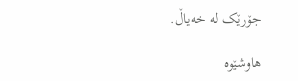جۆرێک لە خەیاڵ.

هاوشێوە